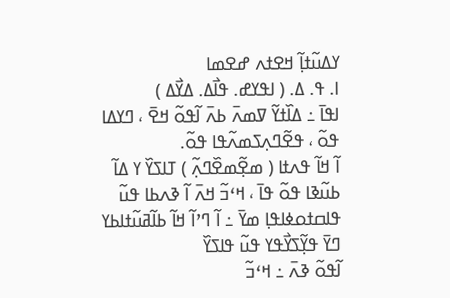ߌߡߎ߬ߙߊ߲߬ ߞߐߙߍ ߝߐߘߊ
ߊ. ߟ. ߡ. ( ߊߟߌߝ. ߟߊ߯ߡ. ߡߌ߯ߡ )
ߊߟߊ߫ ߸ ߡߊ߰ߙߌ߬ ߜߘߍ߫ ߕߍ߫ ߊ߬ߟߋ߬ ߞߐ߫ ، ߣߌߡߊ ߟߋ߬ ، ߟߐ߬ߣߍ߲ߖߘߍ߬ߟߊ ߟߋ߬.
ߊ߬ ߞߊ߬ ߟߍߙߊ ( ߘߐ߲߬ߘߐ߰ߣߍ߲߬ ) ߠߊߖߌ߰ ߌ ߡߊ߬ ߕߎ߬ߢߊ ߟߋ߬ ߟߊ߫ ، ߞߵߏ߬ ߞߍ߫ ߊ߬ ߢߍߕߊ ߟߎ߬ ߟߊߛߙߋߦߊߟߊ߲ ߘߌ߫ ߸ ߊ߬ ߣߴߊ߬ ߞߊ߬ ߕߊ߬ߥߎ߬ߙߊߕߌ ߣߌ߫ ߟߌ߲߬ߖߌ߯ߟߌ ߟߎ߬ ߟߊߖߌ߰
ߊ߬ߟߋ߬ ߢߍ߫ ߸ ߞߵߏ߬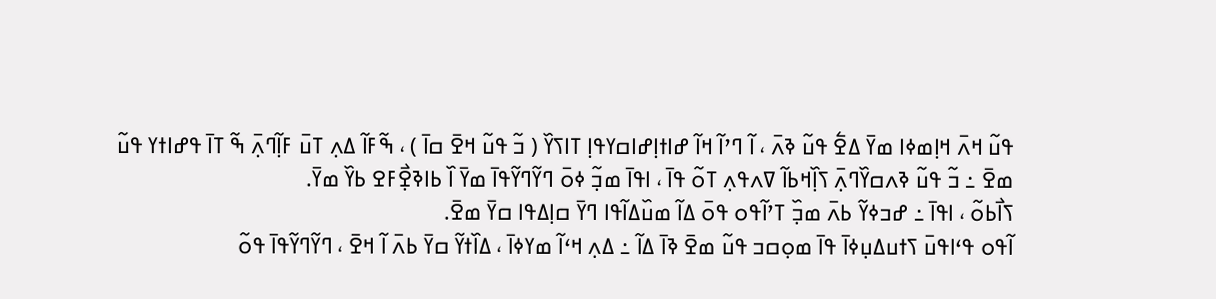ߟߎ߬ ߞߍ߫ ߞߊ߲ߘߦߊ ߘߌ߫ ߡߐ߱ ߟߎ߬ ߢߍ߫ ، ߊ߬ ߣߴߊ߬ ߞߊ߬ ߝߊߙߊ߲ߝߊߛߌߟߊ߲ ߠߊߖߌ߰ ( ߏ߬ ߟߎ߬ ߞߐ߫ ߛߊ߫ ) ، ߒ߬ߓߊ߬ ߡߍ߲ ߠߎ߫ ߓߊ߲߬ߣߍ߲߫ ߒ߬ ߠߊ߫ ߟߝߊߙߌ ߟߎ߬ ߘߐ߫ ߸ ߏ߬ ߟߎ߬ ߢߍߛߌ߰ߣߍ߲߫ ߖߊ߲߰ߞߕߊ߬ ߜߍߟߍ߲ ߠߋ߬ ߟߊ߫ ، ߊߟߊ߫ ߘߏ߲߬ ߦߋ߫ ߣߌ߬ߣߌ߬ߟߊ߫ ߘߌ߫ ߊ߰ ߕߊߢߐ߲߯ߓߐ ߕߌ߰ ߘߌ߫.
ߖߊ߯ߕߋ߬ ، ߊߟߊ߫ ߸ ߝߏߦߌ߬ ߕߍ߫ ߘߏ߲߰ ߠߴߊ߬ߟߋ ߟߋ߫ ߡߊ߬ ߘߎ߰ߡߊ߬ߟߊ ߣߌ߫ ߛߊ߲ߡߟߊ ߛߌ߫ ߘߐ߫.
ߊ߬ߟߋ ߟߵߊߟߎ߫ ߖߙߎߡߎ߲ߦߊ߫ ߟߊ߫ ߘߋ߲ߛߏ ߟߎ߬ ߘߐ߫ ߢߊ߫ ߡߊ߬ ߸ ߡߍ߲ ߞߵߊ߬ ߘߌߦߊ߫ ، ߡߊ߰ߙߌ߬ ߛߌ߫ ߕߍ߫ ߊ߬ ߞߐ߫ ، ߣߌ߬ߣߌ߬ߟߊ߫ ߟߋ߬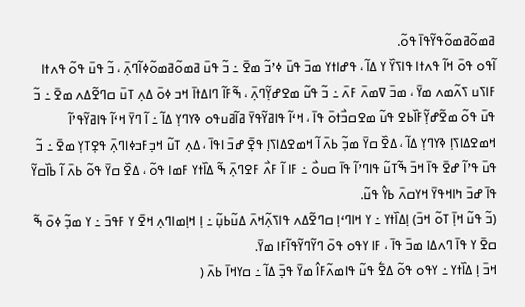ߥߘߋ߬ߥߘߋ߬ߟߌ߬ߟߊ߫ ߟߋ߬.
ߊ߬ߟߋ ߟߋ߫ ߞߊ߬ ߟߍߙߊ ߟߊߖߌ߰ ߌ ߡߊ߬ ، ߟߝߊߙߌ ߘߏ߫ ߟߎ߫ ߦߴߏ߬ ߘߐ߫ ߸ ߏ߬ ߟߎ߫ ߥߘߋ߬ߥߘߋ߬ߦߊ߬ߣߍ߲߫ ، ߏ߬ ߟߎ߫ ߟߋ߬ ߟߍߙߊ ߓߊߖߎ ߖߍ߬ߘߍ ߘߌ߫ ، ߘߏ߫ ߜߘߍ߫ ߓߍ߫ ߸ ߏ߬ ߟߎ߬ ߘߐߝߌ߲߬ߣߍ߲߫ ، ߒ߬ߓߊ߬ ߣߊߡߙߊ߫ ߞߏ ߦߋ߫ ߡߍ߲ ߠߎ߫ ߛߣߐ߬ߡߍ ߘߐ߫ ߸ ߏ߬ ߟߎ߫ ߟߋ߬ ߘߐ߬ߝߌ߲߬ߓߊ߰ߕߐ ߟߎ߬ ߘߐߛߏ߯ߙߋ߫ ߟߊ߫ ، ߞߵߊ߬ ߟߊߥߌ߬ߟߌ߫ ߥߊ߬ߥߎߟߋ ߢߌߣߌ߲ ߡߊ߬ ߸ ߊ߬ ߣߌ߫ ߞߵߊ߬ ߟߊߥߌ߬ߟߴߊ߬ ߞߘߐߡߊߖߊ߲ ߢߌߣߌ߲ ߡߊ߬ ، ߡߐ߰ ߛߌ߫ ߘߏ߲߬ ߕߍ߫ ߊ߬ ߞߘߐߡߊߖߊ߲ ߟߐ߲߫ ߝߏ߫ ߊߟߊ߫ ، ߡߍ߲ ߠߎ߬ ߞߏ߲ߓߏߦߊߣߍ߲߫ ߟߐ߲ߠߌ߲ ߘߐ߫ ߸ ߏ߬ ߟߎ߫ ߟߴߊ߬ ߝߐ߫ ߟߊ߫ ߞߏ߫ ߒ߬ߠߎ߬ ߟߊߣߴߊ߬ ߟߊ߫ ߛߎߋ߯ ߸ ߓߊ ߊ߬ ߓߍ߯ ߓߐߣߍ߲߫ ߒ߬ ߡߊ߰ߙߌ ߓߘߊ ߟߋ߬ ، ߡߐ߰ ߛߌ߫ ߟߋ߬ ߕߍ߫ ߊ߬ ߕߊ߰ߛߌ߬ ߟߊ߫ ߝߏ߫ ߤߊߞߟߌ߫ ߞߌߛߍ߫ ߕߌ߮ ߟߎ߬.
(ߏ߬ ߟߎ߬ ߞߊ߲߫ ߠߋ߬ ߞߏ߫) ߊ߲ߡߊ߰ߙߌ ߸ ߌ ߞߊߣߵߊ߲ ߛߣߐ߬ߡߍ ߟߊߖߍ߲߬ߞߍ߫ ߡߎ߬ߕߎ߲߬ ߸ ߊ߲ ߞߊ߲ߘߊߣߍ߲ ߞߐ߫ ߌ ߓߟߏ߫ ߸ ߌ ߘߏ߲߬ ߦߋ߫ ߒ߬ ߛߐ߫ ߌ ߟߊ߫ ߣߍߡߊ ߘߏ߫ ߟߊ߫ ، ߓߊ ߌߟߋ ߟߋ߫ ߣߌ߬ߣߌ߬ߟߊ߬ߓߊ ߘߌ߫.
ߞߏ߫ ߊ߲ ߡߊ߰ߙߌ ߸ ߌߟߋ ߟߋ߬ ߡߐ߱ ߟߎ߬ ߟߊߘߍ߬ߓߊ߮ ߘߌ߫ ߟߏ߲߫ ߡߊ߬ ߸ ߛߌߞߊ߫ ߕߍ߫ (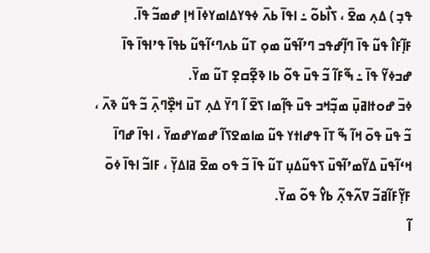ߟߏ߲ ) ߡߍ߲ ߘߐ߫ ، ߖߊ߯ߕߋ߬ ߸ ߊߟߊ߫ ߕߍ߫ ߦߟߌߡߊߘߌߦߊ߫ ߞߊ߲ ߝߘߏ߬ ߟߊ߫.
ߓߊ߲߬ߓߊ߮ ߟߎ߬ ߟߊ߫ ߣߊ߲߬ߝߟߏ ߣߴߊ߬ߟߎ߬ ߘߋ߲ ߠߎ߬ ߕߍߣߵߊ߬ߟߎ߬ ߕߟߊ߫ ߟߴߊߟߊ߫ ߟߊ߫ ߝߏߦߌ߬ ߟߊ߫ ߸ ߒ߬ߓߊ߬ ߏ߬ ߟߎ߫ ߟߋ߬ ߕߊ ߢߐ߲߬ߛߐ߲ ߠߎ߬ ߘߌ߫.
ߦߏ߫ ߝߋߙߊߥߎ߲߫ ߘߏ߲߬ߞߏ ߟߎ߫ ߟߊ߲߬ߘߊ ߖߐ߫ ߊ߬ ߣߌ߫ ߡߍ߲ ߠߎ߫ ߞߐ߲߰ߣߍ߲߫ ߏ߬ ߟߎ߬ ߢߍ߫ ، ߏ߬ ߟߎ߫ ߟߋ߫ ߞߊ߬ ߒ߬ ߠߊ߫ ߟߝߊߙߌ ߟߎ߬ ߘߊߘߐߖߊ߬ ߝߘߌߝߘߌ߫ ، ߊߟߊ߫ ߝߣߊ߫ ߞߵߊ߬ߟߎ߫ ߡߌ߬ߘߴߊ߬ߟߎ߫ ߖߟߎ߬ߡߎ߲ ߠߎ߬ ߟߊ߫ ߏ߬ ߟߋ ߘߐ߫ ߥߊߡߌ߲߫ ، ߓߊߏ߬ ߊߟߊ߫ ߦߋ߫ ߓߌ߲߬ߓߊ߬ߥߏ߬ ߜߍ߬ߟߍ߲߬ ߕߌ߮ ߟߋ߬ ߘߌ߫.
ߊ߬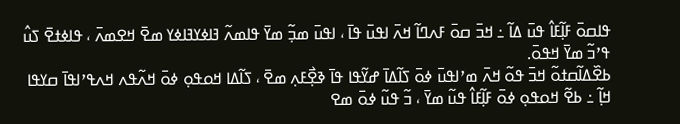ߟߊߛߋ߫ ߓߊ߲߬ߓߊ߮ ߟߎ߫ ߡߊ߬ ߸ ߞߏ߫ ߛߋ߫ ߓߍߣߊ߬ ߞߍ߫ ߊߟߎ߫ ߟߊ߫ ، ߊߟߎ߫ ߘߏ߲߬ ߘߌ߫ ߟߊߘߍ߬ ߔߊߦߌߔߊߦߌ ߘߐ߫ ߞߐߘߍ߫ ، ߟߊߦߙߐ߫ ߖߎ߮ ߟߴߏ߬ ߘߌ߫ ߞߟߋ߫.
ߕߐ߰ߡߊ߬ߛߙߋ߬ ߞߏ߫ ߟߋ߬ ߞߍ߫ ߘߴߊߟߎ߫ ߦߋ߫ ߖߊ߬ߡߊ߫ ߝߌ߬ߟߊ ߟߊ߫ ߢߐ߲߯ߓߍ߲ ߘߐ߫ ، ߖߊ߬ߡߊ ߞߋߟߋ߲ ߦߋ߫ ߞߍ߬ߟߍ ߞߍߟߴߊߟߊ߫ ߛߌߟߊ ߞߊ߲߬ ߸ ߕߐ߬ ߞߋߟߋ߲ ߦߋ߫ ߓߊ߲߬ߓߊ߮ ߟߎ߬ ߘߌ߫ ، ߏ߬ ߟߎ߬ ߦߋ߫ ߘߐ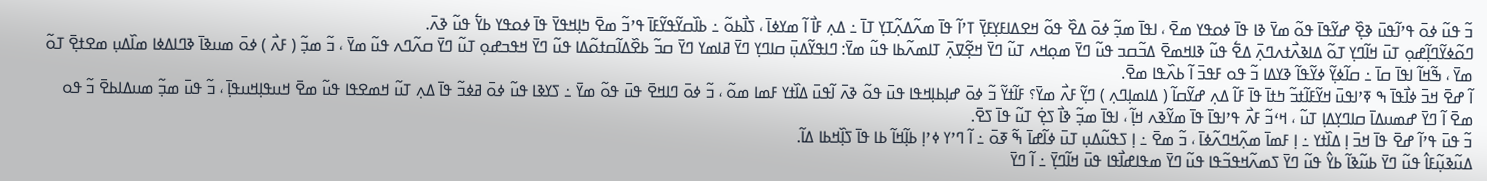ߏ߬ ߟߎ߬ ߦߋ߫ ߟߴߊ߬ߟߎ߫ ߢߐ߲߰ ߝߌ߬ߟߊ߫ ߟߋ߬ ߘߌ߫ ߢߊ ߟߊ߫ ߦߋߟߌ ߘߐ߫ ، ߊߟߊ߫ ߘߏ߲߬ ߦߋ߫ ߡߐ߰ ߟߋ߬ ߞߐߡߊߓߌ߲ߓߌ߲߫ ߠߴߊ߬ ߟߊ߫ ߘߍ߬ߡߍ߲߬ߠߌ߲ ߠߊ߫ ߸ ߡߍ߲ ߓߊ߯ ߊ߬ ߘߌߦߊ߫ ، ߖߊ߯ߕߋ߬ ߸ ߕߊ߰ߛߌ߬ߟߌ߬ߓߊ߫ ߟߴߏ߬ ߘߐ߫ ߤߊ߲ߞߟߌ߫ ߟߊ߫ ߦߋߟߌ ߕߌ߱ ߟߎ߬ ߢߍ߫.
ߣߋ߬ߦߌ߬ߣߊ߲߬ߝߋ߲ ߠߎ߫ ߞߊ߬ߣߌ߲ ߠߋ߬ ߡߊߢߍ߯ߙߍߣߍ߲߫ ߡߐ߱ ߟߎ߬ ߢߊߞߘߐ߫ ߡߏ߬ߛߏ ߟߎ߬ ߣߌ߫ ߘߋ߲ߞߍ ߠߎ߬ ߣߌ߫ ߞߐ߲߬ߜߍ߲߫ ߠߊߘߍ߬ߕߊ ߟߎ߬ ߘߌ߫: ߣߊߟߌ߬ߡߎ߲߫ ߛߊߣߌ߲ ߣߌ߫ ߥߊߘߌ ߣߌ߫ ߛߏ߬ ߕߐ߰ߡߊ߬ߛߙߋ߬ߡߊ ߟߎ߬ ߣߌ߫ ߞߟߏߝߋ߲ ߠߎ߬ ߣߌ߫ ߛߍ߬ߣߍ ߟߎ߬ ߘߌ߫ ، ߏ߬ ߘߏ߲߬ ( ߓߍ߯ ) ߦߋ߫ ߘߎߢߊ߫ ߢߣߊߡߦߊ ߘߊ߰ߡߎ߲ ߘߐߙߐ߲߫ ߠߋ߬ ߘߌ߫ ، ߒ߬ߞߊ߬ ߊߟߊ߫ ߛߊ߫ ߸ ߛߊ߬ߦߌ߲߬ ߦߌ߬ߟߊ߬ ߢߌߡߊ ߏ߬ ߟߋ ߓߟߏ߫ ߊ߬ ߕߍ߰ߟߊ ߘߐ߫.
ߊ߬ ߝߐ߫ ߞߏ߫ ߦߊ߯ߟߊ߫ ߒ ߧߴߊߟߎ߫ ߞߌ߬ߓߊ߬ߙߏ߬ ߤߙߊ߫ ߟߊ߫ ߓߊ߬ ߡߍ߲ ߝߌ߬ߛߊ߬ ( ߡߊߘߊ߲ߣߍ߲ ) ߣߌ߲߬ ߓߍ߯ ߘߌ߫؟ ߓߊ߬ߙߌ߬ ߏ߬ ߦߋ߫ ߝߊ߲ߕߊ߲ߞߟߊ ߟߎ߫ ߟߋ߬ ߢߍ߫ ߊ߬ߟߎ߫ ߡߊ߰ߙߌ ߓߘߊ ߘߋ߬ ، ߏ߬ ߦߋ߫ ߣߊߞߐ߫ ߟߎ߫ ߟߋ߬ ߘߌ߫ ߸ ߖߌߢߊ ߟߎ߬ ߦߋ߫ ߥߦߏ߬ ߟߊ߫ ߡߍ߲ ߠߎ߬ ߞߘߐߟߊ ߟߎ߬ ߘߐ߫ ߞߎߟߊ߲ߞߎߟߊ߲߫ ، ߏ߬ ߟߎ߫ ߘߏ߲߬ ߘߎߡߊߕߐ߫ ߏ߬ ߟߋ ߘߐ߫ ߊ߬ ߣߌ߫ ߝߘߎߡߊ߫ ߛߊߣߌ߲ߡߊ߲ ߠߎ߬ ، ߞߵߏ߬ ߓߍ߯ ߟߴߊߟߊ߫ ߟߊ߫ ߘߌ߬ߢߍ ߞߊ߲߬ ، ߊߟߊ߫ ߘߏ߲߬ ߢߊ߯ ߖߐ߲߭ ߠߎ߬ ߟߊ߫ ߖߐ߫.
ߏ߬ ߟߎ߫ ߟߴߊ߬ ߝߐ߫ ߟߊ߫ ߞߏ߫ ߊ߲ ߡߊ߰ߙߌ ߸ ߊ߲ ߓߘߊ߫ ߘߍ߲߬ߞߣߍ߬ߦߊ߫ ، ߏ߬ ߘߐ߫ ߸ ߊ߲ ߖߟߎ߬ߡߎ߲ ߠߎ߫ ߦߊ߬ߝߊ߫ ߒ߬ ߧߋ߫ ߸ ߊ߬ ߣߴߌ ߦߴߊ߲ ߕߊ߲߬ߞߊ߬ ߕߊ ߟߊ߫ ߖߊ߲߰ߞߕߊ ߡߊ߬.
ߡߎ߬ߢߎ߲߬ߓߊ߮ ߟߎ߬ ߣߌ߫ ߕߎ߬ߢߊ߬ ߕߌ߮ ߟߎ߬ ߣߌ߫ ߖߘߍ߬ߞߟߏ߬ߟߊ ߟߎ߬ ߣߌ߫ ߘߟߊߝߊ߯ߟߊ ߟߎ߫ ߞߊ߬ߣߌ߲߫ ߸ ߊ߬ ߣߌ߫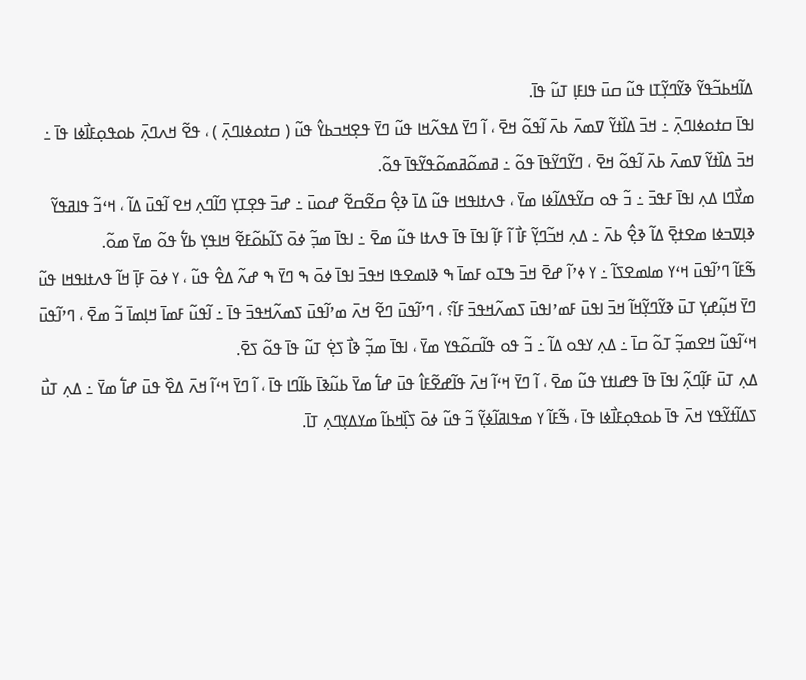ߡߊ߬ߞߕߏ߬ߟߌ߬ ߢߌ߬ߣߌ߲߬ߠߊ ߟߎ߬ ߛߎ߫ ߟߊߓߊ߲ ߠߎ߬ ߟߊ߫.
ߊߟߊ߫ ߛߙߋߦߊߣߍ߲߫ ߸ ߞߏ߫ ߡߊ߰ߙߌ߬ ߜߘߍ߫ ߕߍ߫ ߊ߬ߟߋ߬ ߞߐ߫ ، ߊ߬ ߣߌ߫ ߡߟߍ߬ߞߊ ߟߎ߬ ߣߌ߫ ߟߐ߲ߞߏߕߌ߮ ߟߎ߬ ( ߛߙߋߦߊߣߍ߲߫ ) ، ߟߐ߬ ߞߍߣߍ߲߫ ߕߋߟߋ߲ߓߊ߯ߦߊ ߟߊ߫ ߸ ߞߏ߫ ߡߊ߰ߙߌ߬ ߜߘߍ߫ ߕߍ߫ ߊ߬ߟߋ߬ ߞߐ߫ ، ߣߌ߬ߣߌ߬ߟߊ߫ ߟߋ߬ ߸ ߥߘߋ߬ߥߘߋ߬ߟߌ߬ߟߊ߫ ߟߋ߬.
ߘߌ߯ߣߊ ߡߍ߲ ߊߟߊ߫ ߓߟߏ߫ ߸ ߏ߬ ߟߋ ߛߌ߬ߟߡߊ߬ߦߊ ߘߌ߫ ، ߟߍߙߊߟߞߊ ߟߎ߬ ߡߊ߫ ߢߐ߲߮ ߛߐ߬ߛߐ߬ ߝߋߎ߫ ߸ ߝߏ߫ ߟߐ߲ߠߌ߲ ߣߊ߬ߣߍ߲ ߞߐ ߊ߬ߟߎ߫ ߡߊ߬ ، ߞߵߏ߬ ߟߊߥߟߌ߬ ߢߊ߲ߜߏߦߊ ߘߐߙߐ߲߫ ߡߊ߬ ߢߐ߲߮ ߕߍ߫ ߸ ߡߍ߲ ߞߏ߬ߣߌ߲߬ ߓߊ߯ ߊ߬ ߓߊ߲߬ ߊߟߊ߫ ߟߊ߫ ߟߍߙߊ ߟߎ߬ ߘߐ߫ ߸ ߊߟߊ߫ ߘߏ߲߬ ߦߋ߫ ߖߊ߬ߕߋ߬ߓߐ߬ ߞߊߟߌ߲ ߕߌ߱ ߟߋ߬ ߘߌ߫ ߘߋ߬.
ߒ߬ߓߊ߬ ߣߴߊ߬ߟߎ߫ ߞߵߌ ߘߊߘߐߖߊ߬ ߸ ߌ ߦߴߊ߬ ߝߐ߫ ߞߏ߫ ߒߠߋ ߓߘߊ߫ ߒ ߢߊߘߐߟߊ ߞߟߏ߫ ߊߟߊ߫ ߦߋ߫ ߒ ߣߌ߫ ߒ ߝߍ߬ ߡߐ߮ ߟߎ߬ ، ߌ ߦߋ߫ ߓߊ߲߫ ߞߊ߬ ߟߍߙߊߟߞߊ ߟߎ߬ ߣߌ߫ ߞߎ߲߬ߝߌ߲ ߠߎ߫ ߢߌ߬ߣߌ߲߬ߞߊ߬ ߞߏ߫ ߊߟߎ߫ ߓߘߴߊߟߎ߫ ߖߘߍ߬ߞߟߏ߫ ߓߊ߬؟ ، ߣߴߊ߬ߟߎ߫ ߣߐ߬ ߞߍ߫ ߘߴߊ߬ߟߎ߫ ߖߘߍ߬ߞߟߏ߫ ߟߊ߫ ߸ ߊ߬ߟߎ߬ ߓߘߊ߫ ߞߊ߲ߘߊ߫ ߏ߬ ߘߐ߫ ، ߣߴߊ߬ߟߎ߫ ߞߵߊ߬ߟߎ߬ ߞߐߘߏ߲߬ ߠߋ߬ ߛߊ߫ ߸ ߡߍ߲ ߌߟߋ ߡߊ߬ ߸ ߏ߬ ߟߋ ߟߊ߬ߛߋ߬ߟߌ ߘߌ߫ ، ߊߟߊ߫ ߘߏ߲߬ ߢߊ߯ ߖߐ߲߭ ߠߎ߬ ߟߊ߫ ߟߋ߬ ߖߐ߫.
ߡߍ߲ ߠߎ߫ ߓߊ߲߬ߣߍ߲߬ ߊߟߊ߫ ߟߊ߫ ߟߝߊߙߌ ߟߎ߬ ߘߐ߫ ، ߊ߬ ߣߌ߫ ߞߵߊ߬ ߞߍ߫ ߟߊ߬ߝߐ߬ߓߊ߮ ߟߎ߫ ߝߊ߱ ߘߌ߫ ߕߎ߬ߢߊ߫ ߕߊ߬ߣߊ ߟߊ߫ ، ߊ߬ ߣߌ߫ ߞߵߊ߬ ߞߍ߫ ߡߐ߰ ߟߎ߫ ߝߊ߱ ߘߌ߫ ߸ ߡߍ߲ ߠߎ߯ ߖߡߊ߬ߙߌ߬ߟߌ ߞߍ߫ ߟߊ߫ ߕߋߟߋ߲ߓߊ߯ߦߊ ߟߊ߫ ، ߒ߬ߓߊ߬ ߌ ߘߟߊߥߊ߬ߦߌ߲߬ ߏ߬ ߟߎ߬ ߦߋ߫ ߖߊ߲߰ߞߕߊ߬ ߘߌߡߌ߲ߣߍ߲ ߠߊ߫.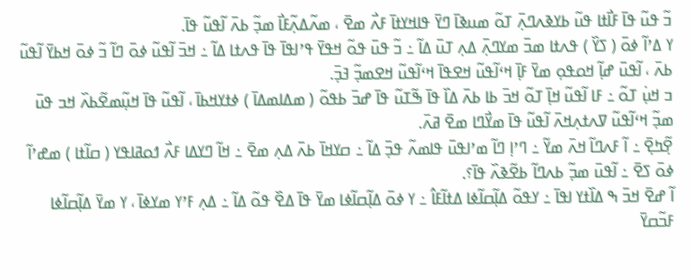ߏ߬ ߟߎ߬ ߟߊ߫ ߓߊ߯ߙߊ ߟߎ߬ ߕߌߢߍߣߍ߲߫ ߠߋ߬ ߘߎߢߊ߫ ߣߌ߫ ߟߊߞߌߙߊ߫ ߓߍ߯ ߘߐ߫ ، ߘߍ߬ߡߍ߲߬ߓߊ߯ ߘߏ߲߬ ߕߍ߫ ߊ߬ߟߎ߬ ߟߊ߫.
ߌ ߡߴߊ߬ ߦߋ߫ ( ߖߌ߰ ) ߟߍߙߊ ߘߏ߫ ߘߌߣߍ߲߫ ߡߍ߲ ߠߎ߫ ߡߊ߬ ߸ ߏ߬ ߟߎ߫ ߟߋ߬ ߞߟߌ߫ ߟߴߊߟߊ߫ ߟߊ߫ ߟߍߙߊ ߡߊ߬ ߸ ߞߏ߫ ߊ߬ߟߎ߬ ߦߋ߫ ߣߊ߬ ߏ߬ ߦߋ߫ ߞߕߌ߫ ߊ߬ߟߎ߬ ߕߍ߫ ، ߊ߬ߟߎ߫ ߝߊ߲߬ ߞߋߟߋ߲ ߘߌ߫ ߓߊ߲߫ ߞߵߊ߬ߟߎ߬ ߞߐߟߊ߫ ߞߵߊ߬ߟߎ߬ ߞߐߘߏ߲߬ ߔߏ߲߫.
ߏ ߞߎ߲߭ ߠߋ߬ ߸ ߓߊ ߊ߬ߟߎ߬ ߞߊ߲߫ ߠߋ߬ ߞߏ߫ ߕߊ ߕߍ߫ ߡߊ߰ ߟߊ߫ ߒ߬ߠߎ߬ ߟߊ߫ ߝߏ߫ ߕߟߋ߬ ( ߘߡߊߘߡߊ߫ ) ߦߙߌߞߕߊ߫ ، ߊ߬ߟߎ߬ ߟߊ߫ ߞߎ߲߬ߘߐ߬ߕߍ߰ ߞߏ ߟߎ߫ ߘߏ߲߬ ߞߵߊ߬ߟߎ߬ ߜߍߙߍ߲ߞߍ߫ ߊ߬ߟߎ߬ ߟߊ߫ ߘߌ߯ߣߊ ߘߐ߫ ߥߍ߫.
ߐ߲߬ߤߐ߲߫ ߸ ߊ߬ ߓߍߣߊ߬ ߞߍ߫ ߘߌ߬ ߸ ߣߴߊ߲ ߣߊ߬ ߘߴߊߟߎ߫ ߟߊߘߍ߬ ߟߏ߲߫ ߡߊ߬ ߸ ߛߌߞߊ߫ ߕߍ߫ ߡߍ߲ ߘߐ߫ ߸ ߞߊ߬ ߣߌߡߊ ߓߍ߯ ߗߋߥߊߟߌ ( ߛߊ߬ߙߊ ) ߘߝߴߊ߬ ߦߋ߫ ߖߐ߫ ߸ ߊ߬ߟߎ߫ ߘߏ߲߬ ߕߍߣߊ߬ ߕߐ߬ߢߍ߰ ߟߊ߫؟.
ߊ߬ ߝߐ߫ ߞߏ߫ ߒ ߡߊ߰ߙߌ ߊߟߊ߫ ߸ ߌߟߋ߬ ߡߊ߲߬ߛߊ߬ߦߊ ߡߙߊ߬ߓߊ߮ ߸ ߌ ߦߋ߫ ߡߊ߲߬ߛߊ߬ߦߊ ߘߌ߫ ߟߊ߫ ߡߐ߰ ߟߋ߬ ߡߊ߬ ߸ ߡߍ߲ ߓߴߌ ߘߌߦߊ߫ ، ߌ ߘߌ߫ ߡߊ߲߬ߛߊ߬ߦߊ ߓߏ߬ߛߌ߫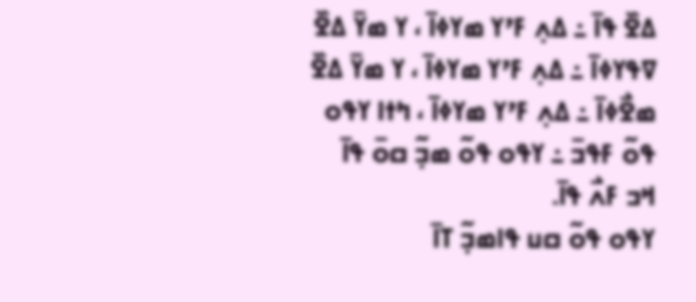ߡߐ߰ ߟߊ߫ ߸ ߡߍ߲ ߓߴߌ ߘߌߦߊ߫ ، ߌ ߘߌ߫ ߡߐ߰ ߜߟߌߦߊ߫ ߸ ߡߍ߲ ߓߴߌ ߘߌߦߊ߫ ، ߌ ߘߌ߫ ߡߐ߰ ߘߐ߯ߦߊ߫ ߸ ߡߍ߲ ߓߴߌ ߘߌߦߊ߫ ، ߤߙߊ ߌߟߋ ߟߋ߬ ߓߟߏ߫ ߸ ߌߟߋ ߟߋ߬ ߘߏ߲߬ ߛߋ߫ ߟߊ߫ ߞߏ ߓߍ߯ ߟߊ߫.
ߌߟߋ ߟߋ߬ ߛߎ ߟߊߘߏ߲߬ ߠߊ߫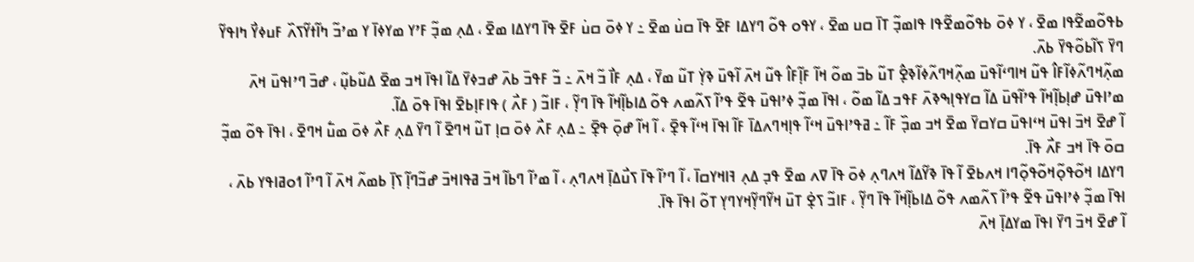ߕߟߋ߬ߘߐ߬ߟߊ ߘߐ߫ ، ߌ ߦߋ߫ ߕߟߋ߬ߘߐ߬ߟߊ ߟߊߘߏ߲߬ ߠߊ߫ ߛߎ ߘߐ߫ ، ߌߟߋ ߟߋ߬ ߣߌߡߊ ߓߐ߫ ߟߊ߫ ߛߎ߭ ߘߐ߫ ߸ ߌ ߦߋ߫ ߛߎ߭ ߓߐ߫ ߟߊ߫ ߣߌߡߊ ߘߐ߫ ، ߡߍ߲ ߘߏ߲߬ ߓߴߌ ߘߌߦߊ߫ ߌ ߘߴߏ߬ ߤߊ߬ߙߌ߬ߖߍ߰ ߓߎߦߌ߯ ߤߊߟߌ߬ ߣߌ߫ ߖߊ߬ߕߋ߬ߟߌ߫ ߕߍ߫.
ߘߍ߲߬ߞߣߍ߬ߦߊ߬ߓߊ߮ ߟߎ߬ ߞߊߣߵߊ߬ߟߎ߫ ߘߍ߲߬ߞߣߍ߬ߦߊ߬ߢߐ߲߮ ߠߎ߬ ߕߏ߫ ߘߋ߬ ߞߊ߬ ߓߊ߲߬ߓߊ߮ ߟߎ߬ ߞߍ߫ ߊ߬ߟߎ߫ ߢߌ߲߭ ߠߎ߬ ߘߌ߫ ، ߡߍ߲ ߓߊ߯ ߏ߬ ߞߍ߫ ߸ ߏ߬ ߓߟߏ߫ ߕߍ߫ ߝߏߦߌ߫ ߡߊ߬ ߊߟߊ߫ ߞߏ ߘߐ߫ ߡߎ߬ߕߎ߲߬ ، ߝߏ߫ ߣߴߊߟߎ߫ ߞߍ߫ ߘߴߊߟߎ߫ ߝߊ߲ߕߊ߲߬ߞߊ߬ ߟߴߊ߬ߟߎ߫ ߡߊ߬ ߛߌߟߊ߲ߒߢߍ߫ ߓߟߏ ߡߊ߬ ߘߋ߬ ، ߊߟߊ߫ ߘߏ߲߬ ߦߴߊߟߎ߫ ߟߐ߬ ߟߴߊ߬ ߖߍ߬ߘߍ ߟߋ߬ ߡߊߕߊ߲߬ߞߊ߬ ߟߊ߫ ߣߌ߲߬ ، ߓߊߏ߬ ( ߓߍ߯ ) ߟߊߓߊ߲ߕߐ߫ ߊߟߊ߫ ߟߋ߫ ߡߊ߬.
ߊ߬ ߝߐ߫ ߞߏ߫ ߊߟߎ߫ ߞߵߊߟߎ߫ ߛߌߛߌ߫ ߘߐ߫ ߞߏ ߘߏ߲߰ ߓߊ߬ ߸ ߥߟߴߊߟߎ߫ ߞߵߊ߬ ߟߊ߲ߞߣߍߡߊ߫ ߓߊ߬ ߊߟߊ߫ ߞߵߊ߬ ߟߐ߲߫ ، ߊ߬ ߞߊ߬ ߝߋ߲߫ ߟߐ߲߫ ߸ ߡߍ߲ ߓߍ߯ ߦߋ߫ ߛߊ߲ ߠߎ߬ ߞߣߐ߫ ߊ߬ ߣߌ߫ ߡߍ߲ ߓߍ߯ ߦߋ߫ ߘߎ߱ ߞߣߐ߫ ، ߊߟߊ߫ ߟߋ߬ ߘߏ߲߬ ߛߋ߫ ߟߊ߫ ߞߏ ߓߍ߯ ߟߊ߫.
ߣߌߡߊ ߞߋ߬ߟߋ߲߬ߞߋ߬ߟߋ߲߬ߣߊ ߞߍߕߐ߫ ߊ߬ ߟߊ߫ ߢߌ߬ߡߊ߬ ߞߍߣߍ߲ ߦߋ߫ ߟߊ߫ ߜߍ ߘߐ߫ ߟߏ߲ ߡߍ߲ ߔߊߞߌߛߊ߫ ، ߊ߬ ߣߴߊ߬ ߟߊ߫ ߖߎ߯ߡߊ߲߫ ߞߍߣߍ߲ ، ߊ߬ ߘߴߊ߬ ߣߕߊ߬ ߞߏ߫ ߥߟߊߞߏ߫ ߝߏ߬ߣߊ߲߬ ߖߊ߲߫ ߕߘߍ߬ ߞߍ߫ ߊ߬ ߣߴߊ߬ ߗߋߥߊߟߌ ߕߍ߫ ، ߊߟߊ߫ ߘߏ߲߬ ߦߴߊߟߎ߫ ߟߐ߬ ߟߴߊ߬ ߖߍ߬ߘߍ ߟߋ߬ ߡߊߕߊ߲߬ߞߊ߬ ߟߊ߫ ߣߌ߲߬ ، ߓߊߏ߬ ߖߐ߲߭ ߠߎ߫ ߞߌ߬ߣߌ߲߬ߞߌߣߌ߲ ߠߋ߬ ߊߟߊ߫ ߟߊ߫.
ߊ߬ ߝߐ߫ ߞߏ߫ ߣߌ߫ ߊߟߊ߫ ߘߌߡߊ߲߫ ߞߍ߫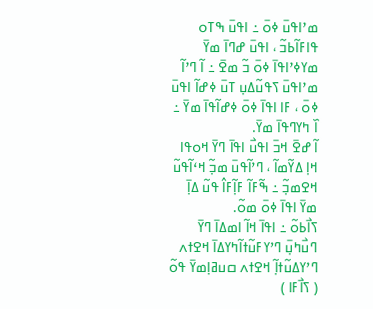ߘߴߊߟߎ߫ ߦߋ߫ ߸ ߊߟߎ߫ ߒߠߋ ߟߊߓߊ߬ߕߏ߬ ، ߊߟߎ߫ ߝߣߊ߫ ߘߌ߫ ߘߌߦߴߊߟߊ߫ ߦߋ߫ ߏ߬ ߘߐ߫ ߸ ߊ߬ ߣߴߊ߬ ߘߴߊߟߎ߫ ߖߟߎ߬ߡߎ߲ ߠߎ߫ ߦߝߊ߬ ߊߟߎ߫ ߦߋ߫ ، ߓߊ ߊߟߊ߫ ߦߋ߫ ߦߝߊ߬ߟߊ߫ ߘߌ߫ ߸ ߊ߰ ߤߌߣߟߊ߫ ߘߌ߫.
ߊ߬ ߝߐ߫ ߞߏ߫ ߊߟߎ߯ ߊߟߊ߫ ߣߌ߫ ߞߋߟߊ ߞߊ߲ ߡߌ߬ߘߊ߬ ، ߣߴߊ߬ߟߎ߫ ߘߏ߲߬ ߞߵߊ߬ߟߎ߬ ߞߐߘߏ߲߬ ߸ ߒ߬ߓߊ߬ ߓߊ߲߬ߓߊ߮ ߟߎ߬ ߡߊ߲߫ ߘߌ߫ ߊߟߊ߫ ߦߋ߫ ߘߋ߬.
ߖߊ߯ߕߋ߬ ߸ ߊߟߊ߫ ߞߊ߬ ߊߘߡߊ߫ ߣߌ߫ ߣߎ߯ߤߎ߲߫ ߣߴߌߓߎ߬ߙߊ߬ߤߌߡߊ߫ ߞߐߙߍ ߣߴߌߡߎ߬ߙߊ߲߬ ߞߐߙߍ ߛߎߥߊ߲ߘߌ߫ ߟߋ߬ ( ߖߊ߯ߓߊ )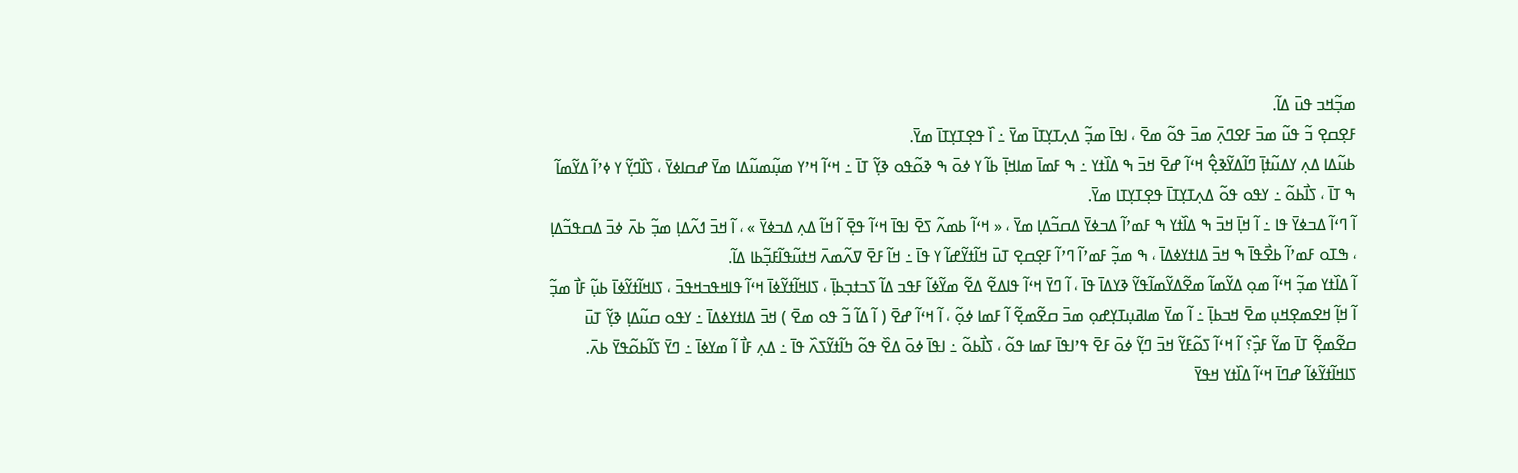ߘߏ߲߬ߞߏ ߟߎ߫ ߡߊ߬.
ߓߐ߲ߛߐ߲ ߏ߬ ߟߎ߬ ߘߏ߫ ߓߐߣߍ߲߫ ߘߏ߫ ߟߋ߬ ߘߐ߫ ، ߊߟߊ߫ ߘߏ߲߬ ߡߍ߲ߠߌ߲ߠߊ߫ ߘߌ߫ ߸ ߊ߰ ߟߐ߲ߠߌ߲ߠߊ߫ ߘߌ߫.
ߕߎ߬ߡߊ ߡߍ߲ ߌߡߎ߬ߙߊ߲߫ ߣߊ߬ߡߌ߬ߢߐ߲߮ ߞߵߊ߬ ߝߐ߫ ߞߏ߫ ߒ ߡߊ߰ߙߌ ߸ ߒ ߓߘߊ߫ ߘߊߞߊ߲߫ ߕߊ߬ ߌ ߦߋ߫ ߒ ߢߋ߬ߟߋ ߢߌ߲߬ ߠߊ߫ ߸ ߞߵߊ߬ ߞߴߌ ߘߎ߲߬ߘߎ߬ߡߊ ߘߌ߫ ߝߛߊߦߌ߫ ، ߖߊ߰ߣߌ߲߬ ߌ ߦߴߊ߬ ߡߌ߬ߘߊ߬ ߒ ߠߊ߫ ، ߖߊ߯ߕߋ߬ ߸ ߌߟߋ ߟߋ߬ ߡߍ߲ߠߌ߲ߠߊ߫ ߟߐ߲ߠߌ߲ߠߊ ߘߌ߫.
ߊ߬ ߣߵߊ߬ ߡߏߦߌ߫ ߟߊ ߸ ߊ߬ ߞߊ߲߫ ߞߏ߫ ߒ ߡߊ߰ߙߌ ߒ ߓߘߴߊ߬ ߡߏߦߌ߫ ߡߛߏ߬ߡߊ߲ ߘߌ߫ ، « ߞߵߊ߬ ߕߘߍ߬ ߖߐ߫ ߊߟߊ߫ ߞߵߊ߬ ߟߐ߲߫ ߊ߬ ߞߊ߬ ߡߍ߲ ߡߏߦߌ߫ » ، ߊ߬ ߞߏ߫ ߗߍ߬ߡߊ߲ ߘߏ߲߬ ߕߍ߫ ߦߏ߫ ߡߛߟߏ߬ߡߊ߲ ، ߒߠߋ ߓߘߴߊ߬ ߕߐ߯ߟߊ߫ ߒ ߞߏ߫ ߡߊߙߌߦߡߊ߫ ، ߒ ߘߏ߲߬ ߓߘߴߊ߬ ߣߴߊ߬ ߓߐ߲ߛߐ߲ ߠߎ߫ ߞߊ߬ߙߌ߬ߝߊ߬ ߌ ߟߊ߫ ߸ ߞߊ߬ ߓߐ߫ ߜߍ߬ߘߍ߫ ߞߙߎ߬ߟߊ߬ߓߏ߲߬ߕߊ ߡߊ߬.
ߊ߬ ߡߊ߰ߙߌ ߘߏ߲߬ ߞߵߊ߬ ߘߋ߲ ߡߌ߬ߘߊ߬ ߘߐ߬ߡߌ߬ߘߊ߬ߟߌ߬ ߢߌߡߊ߫ ߟߊ߫ ، ߊ߬ ߣߌ߫ ߞߵߊ߬ ߟߊߡߐ߬ ߡߐ߬ ߘߌ߬ߦߊ߬ ߓߟߏ ߡߊ߬ ߖߏߙߏ߲ߕߊ߲߫ ، ߖߊߞߊ߬ߙߌ߬ߦߊ߫ ߞߵߊ߬ ߟߊߞߟߏߞߟߏ߫ ، ߖߊߞߊ߬ߙߌ߬ߦߊ߫ ߕߎ߲߬ ߓߊ߯ ߘߏ߲߬ ߊ߬ ߞߊ߲߬ ߞߐߘߐ߲ߞߎ߲ ߘߐ߫ ߞߏߕߊ߲߫ ߸ ߊ߬ ߘߌ߫ ߘߊߥߎ߲ߠߌ߲ߝߋ߲ ߘߏ߫ ߛߐ߬ߘߐ߲߬ ߊ߬ ߓߘߊ ߦߋ߲߬ ، ߊ߬ ߞߵߊ߬ ߝߐ߫ ( ߊ߬ ߡߊ߬ ߏ߬ ߟߋ ߘߐ߫ ) ߞߏ߫ ߡߊߙߌߦߡߊ߫ ߸ ߌߟߋ ߛߎ߬ߡߊ߲ ߢߌ߲߬ ߠߎ߫ ߛߐ߬ߘߐ߲߬ ߠߊ߫ ߘߌ߬ ߓߏ߲߰؟ ߊ߬ ߞߵߊ߬ ߖߋ߬ߓߌ߬ ߞߏ߫ ߣߌ߲߬ ߦߋ߫ ߓߐ߫ ߟߴߊߟߊ߫ ߓߘߊ ߟߋ߬ ، ߖߊ߯ߕߋ߬ ߸ ߊߟߊ߫ ߦߋ߫ ߡߐ߰ ߟߋ߬ ߤߊ߬ߙߌ߬ߖߍ߰ ߟߊ߫ ߸ ߡߍ߲ ߓߊ߯ ߊ߬ ߘߌߦߊ߫ ߸ ߣߌ߫ ߖߊ߬ߕߋ߬ߟߌ߫ ߕߍ߫.
ߖߊߞߊ߬ߙߌ߬ߦߊ߬ ߝߣߊ߫ ߞߵߊ߬ ߡߊ߰ߙߌ ߞߟߌ߫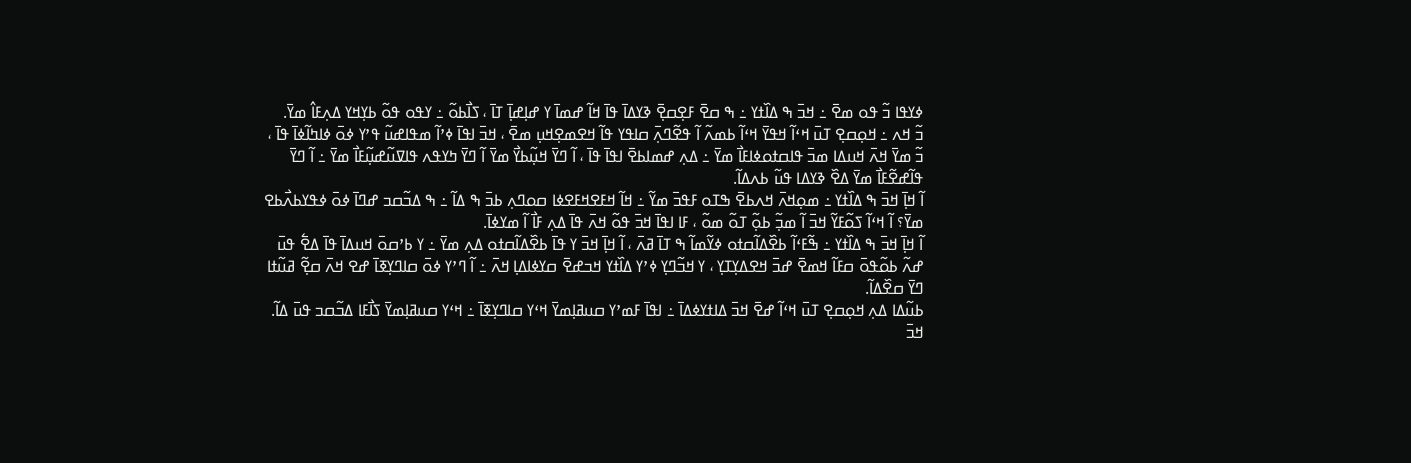ߦߌߟߊ ߏ߬ ߟߋ ߘߐ߫ ߸ ߞߏ߫ ߒ ߡߊ߰ߙߌ ߸ ߒ ߛߐ߫ ߓߐ߲ߛߐ߲߫ ߢߌߡߊ߫ ߟߊ߫ ߞߊ߬ ߝߘߊ߫ ߌ ߝߊ߲ߝߊ߲߫ ߠߊ߫ ، ߖߊ߯ߕߋ߬ ߸ ߌߟߋ ߟߋ߬ ߕߌ߲ߞߌ ߡߍ߲ߓߊ߮ ߘߌ߫.
ߏ߬ ߞߍ ߸ ߞߋ߲ߛߐ߲ ߠߎ߫ ߞߵߊ߬ ߞߟߌ߫ ߞߵߊ߬ ߕߘߍ߬ ߊ߬ ߟߐ߬ߣߍ߲߫ ߛߊߟߌ ߟߊ߬ ߞߐߘߐ߲ߞߎ߲ ߘߐ߫ ، ߞߏ߫ ߊߟߊ߫ ߦߴߊ߬ ߘߟߊߝߎ߬ ߟߴߌ ߦߋ߫ ߦߊߤߊ߬ߦߊ߫ ߟߊ߫ ، ߏ߬ ߘߌ߫ ߞߍ߫ ߞߎߡߊ ߘߏ߫ ߟߊߛߙߋߦߊߓߊ߯ ߘߌ߫ ߸ ߡߍ߲ ߝߘߊߕߐ߫ ߊߟߊ߫ ߟߊ߫ ، ߊ߬ ߣߌ߫ ߞߎ߲߬ߕߌ߯ ߘߌ߫ ߊ߬ ߣߌ߫ ߤߌߟߍ ߟߊߜߎ߬ߝߎ߲߬ߓߊ߯ ߘߌ߫ ߸ ߊ߬ ߣߌ߫ ߟߊ߬ߝߐ߬ߓߊ߯ ߘߌ߫ ߡߐ߰ ߢߌߡߊ ߟߎ߬ ߕߍߡߊ߬.
ߊ߬ ߞߊ߲߫ ߞߏ߫ ߒ ߡߊ߰ߙߌ ߸ ߘߋ߲ߞߍ߫ ߞߍߕߐ߫ ߒߠߋ ߓߟߏ߫ ߘߌ߬ ߸ ߞߊ߬ ߞߓߐߞߓߐߦߊ ߛߋߣߍ߲ ߕߏ߫ ߒ ߡߊ߬ ߸ ߒ ߡߏ߬ߛߏ ߝߣߊ߫ ߦߋ߫ ߦߟߌߕߍ߯ߕߐ ߘߌ߫؟ ߊ߬ ߞߵߊ߬ ߖߋ߬ߓߌ߬ ߞߏ߫ ߊ߬ ߘߏ߲߬ ߕߋ߲߬ ߠߋ߬ ߘߋ߬ ، ߓߊ ߊߟߊ߫ ߞߏ߫ ߟߋ߬ ߞߍ߫ ߟߊ߫ ߡߍ߲ ߓߊ߯ ߊ߬ ߘߌߦߊ߫.
ߊ߬ ߞߊ߲߫ ߞߏ߫ ߒ ߡߊ߰ߙߌ ߸ ߒ߬ߓߵߊ߬ ߕߐ߰ߡߊ߬ߛߙߋ ߦߌ߬ߘߊ߬ ߒ ߠߊ߫ ߥߍ߫ ، ߊ߬ ߞߊ߲߫ ߞߏ߫ ߌ ߟߊ߫ ߕߐ߰ߡߊ߬ߛߙߋ ߡߍ߲ ߘߌ߫ ߸ ߌ ߕߴߛߋ߫ ߞߎߡߊ߫ ߟߊ߫ ߡߐ߱ ߟߎ߫ ߝߍ߬ ߕߋ߬ߟߋ߫ ߛߓߊ߬ ߞߘߐ߫ ߝߏ߫ ߞߐߡߌ߲ߠߌ߲ ، ߌ ߞߏ߬ߣߌ߲ ߦߴߌ ߡߊ߰ߙߌ ߞߏߝߐ߫ ߛߌߦߊߡߊ߲ ߞߍ߫ ߸ ߊ߬ ߣߴߌ ߦߋ߫ ߛߊߣߌ߲ߧߊ߫ ߝߐ ߞߍ߫ ߛߐ߲߬ ߥߎ߬ߙߊ ߣߌ߫ ߛߐ߰ߡߊ߬.
ߕߎ߬ߡߊ ߡߍ߲ ߞߋ߲ߛߐ߲ ߠߎ߫ ߞߵߊ߬ ߝߐ߫ ߞߏ߫ ߡߊߙߌߦߡߊ߫ ߸ ߊߟߊ߫ ߓߘߴߌ ߛߎߥߊ߲ߘߌ߫ ߞߵߌ ߛߊߣߌ߲ߧߊ߫ ߸ ߞߵߌ ߛߎߥߊ߲ߘߌ߫ ߖߊ߯ߓߊ ߡߏ߬ߛߏ ߟߎ߫ ߡߊ߬.
ߞߏ߫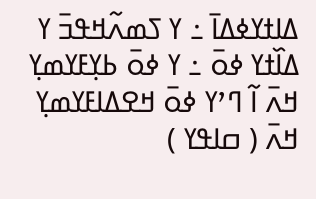ߡߊߙߌߦߡߊ߫ ߸ ߌ ߖߘߍ߬ߞߟߏ߫ ߌ ߡߊ߰ߙߌ ߦߋ߫ ߸ ߌ ߦߋ߫ ߕߌ߲ߓߌߘߌ߲ ߞߍ߫ ߊ߬ ߣߴߌ ߦߋ߫ ߞߐߡߊߓߌߘߌ߲ ߞߍ߫ ( ߛߊߟߌ )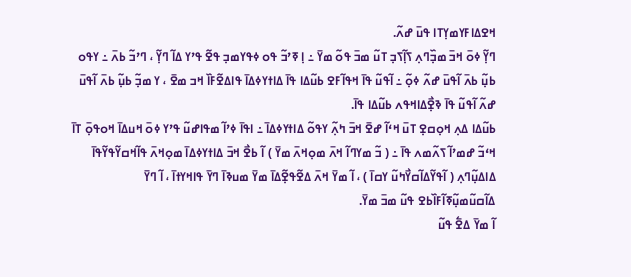ߞߐߡߊߓߌߘߌ߲ߠߊ ߟߎ߫ ߝߍ߬.
ߣߌ߲߬ ߦߋ߫ ߞߏ߫ ߘߏ߲߰ߣߍ߲ ߖߊ߲߬ߖߏ߲ ߠߎ߬ ߘߏ߫ ߟߋ߬ ߘߌ߫ ߸ ߊ߲ ߧߴߏ߬ ߟߋ ߦߟߌߘߏ߲ ߟߐ߬ ߟߴߌ ߡߊ߬ ߣߌ߲߬ ، ߣߴߏ߬ ߕߍ߫ ߸ ߌߟߋ ߕߎ߲߬ ߕߍ߫ ߊ߬ߟߎ߫ ߝߍ߬ ߦߋ߲߬ ߸ ߊ߬ߟߎ߬ ߟߊ߫ ߞߟߊ߬ߓߐ ߕߎ߬ߡߊ ߟߊ߫ ߡߊߙߌߦߡߊ߫ ߟߊߡߐ߬ߓߊ߰ ߞߏ ߘߐ߫ ، ߌ ߘߏ߲߬ ߕߎ߲߬ ߕߍ߫ ߊ߬ߟߎ߫ ߝߍ߬ ߊ߬ߟߎ߬ ߟߊ߫ ߢߐ߲߯ߡߊߞߟߍ ߕߎ߬ߡߊ ߟߊ߫.
ߕߎ߬ߡߊ ߡߍ߲ ߞߋ߲ߛߐ߲ ߠߎ߫ ߞߵߊ߬ ߝߐ߫ ߞߏ߫ ߤߍ߲߬ ߌߟߋ߬ ߡߊߙߌߦߡߊ߫ ߸ ߊߟߊ߫ ߦߴߊ߬ ߘߟߊߝߎ߬ ߟߴߌ ߦߋ߫ ߞߎߡߊ߫ ߞߋߟߋ߲߫ ߠߊ߫ ߞߵߏ߬ ߝߘߴߊ߬ ߖߍ߬ߘߍ ߟߊ߫ ߸ ( ߏ߬ ߘߌߣߊ߬ ߞߍ߫ ߘߋ߲ߞߍ߫ ߘߌ߫ ) ߊ߬ ߕߐ߯ ߞߏ߫ ߡߊߙߌߦߡߊ߫ ߘߋ߲ߞߍ߫ ߟߊ߬ߞߛߌ߬ߟߌ߬ߟߊ߫ ߡߊߡߎ߲߬ߣߍ߲ ( ߊ߬ߟߌ߬ߡߊ߬ߛߌ߯ߤߎ߬ ߌߛߊ߫ ) ، ߊ߬ ߘߌ߫ ߞߍ߫ ߡߐ߬ߟߐ߲߬ߡߊ߫ ߘߌ߫ ߘߎߢߊ߫ ߣߌ߫ ߟߊߞߌߙߊ߫ ، ߊ߬ ߣߌ߫ ߡߊ߬ߛߎ߬ߘߎ߲߬ߧߊ߬ߓߊ߰ߕߐ ߟߎ߬ ߘߏ߫ ߘߌ߫.
ߊ߬ ߘߌ߫ ߡߐ߱ ߟߎ߬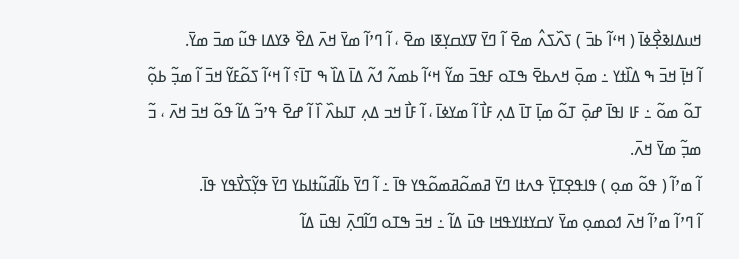ߞߎߡߊߢߐ߲߯ߦߊ߫ ( ߞߵߊ߬ ߕߏ߫ ) ߖߍ߰ߖߍ߮ ߘߐ߫ ߊ߬ ߣߌ߫ ߜߌߛߌ߲ߧߊ ߘߐ߫ ، ߊ߬ ߣߴߊ߬ ߘߌ߫ ߞߍ߫ ߡߐ߰ ߢߌߡߊ ߟߎ߬ ߘߏ߫ ߘߌ߫.
ߊ߬ ߞߊ߲߫ ߞߏ߫ ߒ ߡߊ߰ߙߌ ߸ ߘߋ߲߫ ߞߍߕߐ߫ ߒߠߋ ߓߟߏ߫ ߘߌ߬ ߞߵߊ߬ ߕߘߍ߬ ߗߍ߬ ߡߊ߫ ߡߊ߰ ߒ ߠߊ߫؟ ߊ߬ ߞߵߊ߬ ߖߋ߬ߓߌ߬ ߞߏ߫ ߊ߬ ߘߏ߲߬ ߕߋ߲߬ ߠߋ߬ ߘߋ߬ ߸ ߓߊ ߊߟߊ߫ ߝߋ߲߫ ߠߋ߬ ߘߊ߲߫ ߠߊ߫ ߡߍ߲ ߓߊ߯ ߊ߬ ߘߌߦߊ߫ ، ߊ߬ ߓߊ߯ ߞߏ ߡߍ߲ ߠߊߕߍ߰ ߊ߰ ߊ߬ ߝߐ߫ ߟߴߏ߬ ߡߊ߬ ߟߋ߬ ߞߏ߫ ߞߍ߫ ، ߏ߬ ߘߏ߲߬ ߘߌ߫ ߞߍ߫.
ߊ߬ ߘߴߊ߬ ( ߟߋ߬ ߘߋ߲ ) ߟߊߟߐ߲ߠߌ߲߫ ߟߍߙߊ ߣߌ߫ ߥߘߋ߬ߥߘߋ߬ߟߌ ߟߊ߫ ߸ ߊ߬ ߣߌ߫ ߕߊ߬ߥߎ߬ߙߊߕߌ ߣߌ߫ ߟߌ߲߬ߖߌ߯ߟߌ ߟߊ߫.
ߊ߬ ߣߴߊ߬ ߘߴߊ߬ ߞߍ߫ ߗߋߘߋ߲ ߘߌ߫ ߌߛߌߙߊߌߟߞߊ ߟߎ߫ ߡߊ߬ ߸ ߞߏ߫ ߒߠߋ ߣߊ߬ߣߍ߲߫ ߊߟߎ߫ ߡߊ߬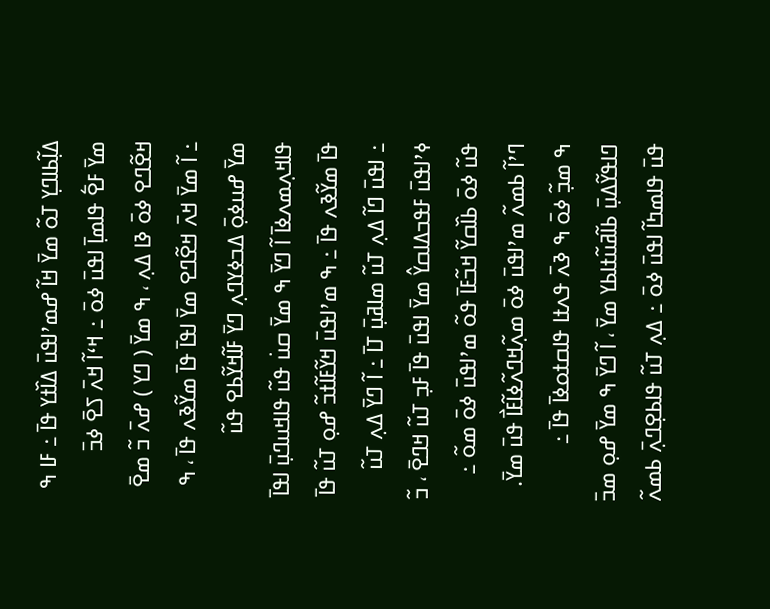ߡߊ߲߬ߕߊߣߌ߲ ߠߋ߬ ߘߌ߫ ߞߊ߬ ߝߘߴߊߟߎ߫ ߡߊ߰ߙߌ ߟߊ߫ ߸ ߓߊ ߒ ߘߌ߫ ߓߐ߱ ߟߊߘߊ߲߫ ߊߟߎ߫ ߦߋ߫ ߸ ߞߵߊ߬ ߞߍ߫ ߖߐ߫ ߦߏ߫ ߞߐ߬ߣߐ ߦߋ߫ ߢߊ ߡߍ߲ ، ߒ ߘߌ߫ ( ߣߌ ) ߝߍ߫ ߏ߬ ߘߐ߫ ߸ ߊ߬ ߘߌ߫ ߞߍ߫ ߞߐ߬ߣߐ ߘߌ߫ ߊߟߊ߫ ߟߊ߫ ߘߌ߬ߢߍ ߟߊ߫ ، ߒ ߘߌ߫ ߝߎߦߋ߲߫ ߡߏߦߌߣߍ߲ ߣߌ߫ ߓߊ߬ߞߌ߬ߕߐ ߟߎ߬ ߟߊߞߍ߲ߘߍߦߊ߫ ߊ߬ ߣߌ߫ ߒ ߘߌ߫ ߛߎ߭ ߟߎ߬ ߟߊߞߎߣߎ߲߫ ߊߟߊ߫ ߟߊ߫ ߘߌ߬ߢߍ ߟߊ߫ ߸ ߒ ߘߴߊߟߎ߫ ߞߌ߬ߓߊ߬ߙߏ߬ ߝߋ߲ ߠߎ߬ ߟߊ߫ ߸ ߊߟߎ߫ ߣߊ߬ ߡߍ߲ ߠߎ߬ ߘߊߥߎ߲߫ ߠߊ߫ ߸ ߊ߬ ߣߌ߫ ߡߍ߲ ߠߎ߬ ߦߴߊߟߎ߫ ߓߟߏߡߊߛߌ߮ ߘߌ߫ ߊߟߎ߫ ߟߊ߫ ߓߏ߲ ߠߎ߬ ߞߣߐ߫ ، ߏ߬ ߟߎ߬ ߦߋ߫ ߕߊ߰ߛߌ߬ ߞߏ߬ߓߊ߫ ߟߋ߬ ߘߴߊߟߎ߫ ߦߋ߫ ߘߋ߬ ߸ ߣߴߊ߬ ߕߘߍ߬ ߘߴߊߟߎ߫ ߦߋ߫ ߘߍ߲߬ߞߣߍ߬ߦߊ߬ߓߊ߯ ߟߎ߫ ߘߌ߫.
ߒ ߘߏ߲߬ ߦߋ߫ ߒ ߢߍ߫ ߟߍߙߊ ߟߊߛߙߋߦߊ߫ ߟߊ߫ ߸ ߣߊߟߌ߬ߡߎ߲߫ ߕߊ߬ߥߎ߬ߙߊߕߌ ߘߌ߫ ، ߊ߬ ߣߌ߫ ߒ ߘߌ߫ ߝߋ߲ ߘߏ߫ ߟߎ߫ ߟߊߘߤߊ߬ ߊߟߎ߫ ߦߋ߫ ߸ ߡߍ߲ ߠߎ߬ ߟߊߕߐ߲ߣߍ߲߫ ߕߘߍ߬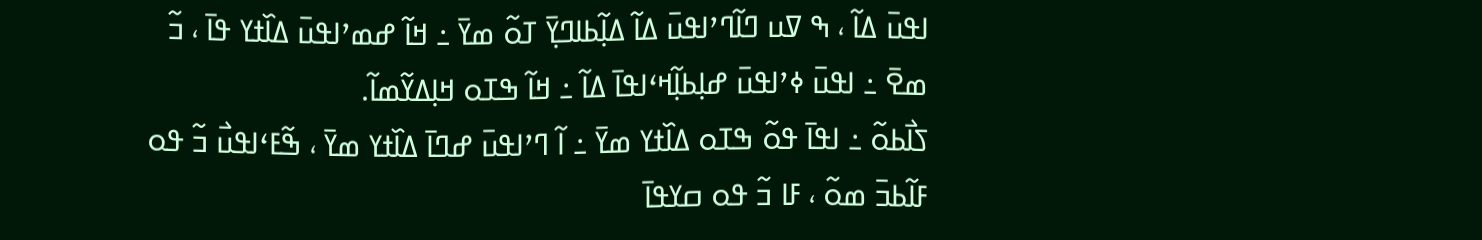ߊߟߎ߫ ߡߊ߬ ، ߒ ߜߎ ߣߊ߬ߣߴߊߟߎ߫ ߡߊ߬ ߡߊ߲߬ߕߊߣߌ߲߫ ߠߋ߬ ߘߌ߫ ߸ ߞߊ߬ ߝߘߴߊߟߎ߫ ߡߊ߰ߙߌ ߟߊ߫ ، ߏ߬ ߘߐ߫ ߸ ߊߟߎ߫ ߦߴߊߟߎ߫ ߝߊ߲ߕߊ߲߬ߞߵߊߟߊ߫ ߡߊ߬ ߸ ߞߊ߬ ߒߠߋ ߞߊ߲ߡߌ߬ߘߊ߬.
ߖߊ߯ߕߋ߬ ߸ ߊߟߊ߫ ߟߋ߬ ߒߠߋ ߡߊ߰ߙߌ ߘߌ߫ ߸ ߊ߬ ߣߴߊߟߎ߫ ߝߣߊ߫ ߡߊ߰ߙߌ ߘߌ߫ ، ߒ߬ߓߵߊߟߎ߯ ߏ߬ ߟߋ ߓߊ߬ߕߏ߫ ߘߋ߬ ، ߓߊ ߏ߬ ߟߋ ߛߌߟߊ߫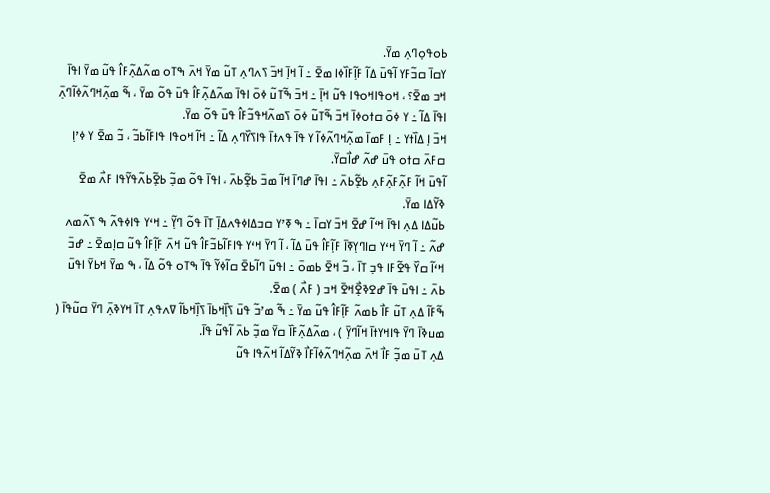ߕߋߟߋ߲ߣߍ߲ ߘߌ߫.
ߌߛߊ߫ ߛߏ߬ߓߌ ߊ߬ߟߎ߫ ߡߊ߬ ߓߊ߲߬ߓߊ߰ߦߊ ߘߐ߫ ߸ ߊ߬ ߞߊ߲߫ ߞߏ߫ ߖߍߣߍ߲ ߠߎ߬ ߘߌ߫ ߞߍ߫ ߒߠߋ ߘߍ߬ߡߍ߲߬ߓߊ߮ ߟߎ߬ ߘߌ߫ ߊߟߊ߫ ߞߏ ߘߐ߫؟ ، ߞߋߟߊߞߋߟߊ ߟߎ߬ ߞߊ߲߫ ߸ ߞߏ߫ ߒ߬ߠߎ߬ ߦߋ߫ ߊߟߊ߫ ߘߍ߬ߡߍ߲߬ߓߊ߮ ߟߎ߫ ߟߋ߬ ߘߌ߫ ، ߒ߬ ߘߍ߲߬ߞߣߍ߬ߦߊ߬ߣߍ߲߫ ߊߟߊ߫ ߡߊ߬ ߸ ߌ ߦߋ߫ ߛߙߋߦߊ߫ ߞߏ߫ ߒ߬ߠߎ߬ ߦߋ߫ ߖߘߍ߬ߞߟߏ߬ߓߊ߮ ߟߎ߫ ߟߋ߬ ߘߌ߫.
ߞߏ߫ ߊ߲ ߡߊ߰ߙߌ ߸ ߊ߲ ߓߘߊ߫ ߘߍ߲߬ߞߣߍ߬ߦߊ߬ ߌ ߟߊ߫ ߟߍߙߊ߫ ߟߊߖߌ߰ߣߍ߲ ߡߊ߬ ߸ ߞߊ߬ ߞߋߟߊ ߟߊߓߊ߬ߕߏ߬ ، ߏ߬ ߘߐ߫ ߌ ߦߴߊ߲ ߛߓߍ߫ ߛߙߋ ߟߎ߫ ߝߍ߬ ߝߊ߯ߛߌ߫.
ߊ߬ߟߎ߫ ߞߊ߬ ߓߍ߲߬ߓߍ߲߬ߓߍ߲ ߕߐ߲߬ߕߍ߫ ߸ ߊߟߊ߫ ߝߣߊ߫ ߞߊ߬ ߘߏ߫ ߕߐ߲߬ߕߍ߫ ، ߊߟߊ߫ ߟߋ߬ ߘߏ߲߬ ߕߐ߲߬ߕߍ߬ߟߌ߬ߟߊ ߓߍ߯ ߘߐ߫ ߢߌ߬ߡߊ ߘߌ߫.
ߕߎ߬ߡߊ ߡߍ߲ ߊߟߊ߫ ߞߵߊ߬ ߝߐ߫ ߞߏ߫ ߌߛߊ߫ ߸ ߒ ߧߴߌ ߛߏߡߊߦߟߍߡߊ߲߫ ߠߊ߫ ߟߋ߬ ߣߌ߲߬ ߸ ߞߵߌ ߟߊߦߟߍ߬ ߒ ߖߍ߬ߘߍ ߝߍ߬ ߸ ߊ߬ ߣߌ߫ ߞߵߌ ߛߊߣߌ߲ߧߊ߫ ߓߊ߲߬ߓߊ߮ ߟߎ߫ ߡߊ߬ ، ߊ߬ ߣߌ߫ ߞߵߌ ߟߊߓߊ߬ߕߏ߬ߓߊ߮ ߟߎ߬ ߞߍ߫ ߓߊ߲߬ߓߊ߮ ߟߎ߬ ߛߊ߲ߘߐ߫ ߸ ߝߏ߫ ߞߵߊ߬ ߛߌ߰ ߟߐ߬ߓߊ ߟߏ߲ ߠߊ߫ ، ߏ߬ ߞߐ߫ ߕߘߋ߫ ߸ ߊߟߎ߫ ߣߊ߬ߕߐ߫ ߛߊ߬ߦߌ߬ ߟߊ߫ ߒߠߋ ߟߋ߬ ߡߊ߬ ، ߒ ߘߌ߫ ߞߕߌ߫ ߊߟߎ߫ ߕߍ߫ ߸ ߊߟߎ߫ ߟߊ߫ ߝߐߢߐ߲߯ߞߐ߫ ߞߏ ( ߓߍ߯ ) ߘߐ߫.
ߒ߬ߓߊ߬ ߡߍ߲ ߠߎ߬ ߓߊ߯ ߕߘߍ߬ ߓߊ߲߬ߓߊ߮ ߟߎ߬ ߘߌ߫ ߸ ߒ߬ ߘߴߏ߬ ߟߎ߫ ߖߊ߲߰ߞߕߊ߫ ߖߊ߲߰ߞߕߊ߬ ߜߍߟߍ߲ ߠߊ߫ ߞߌߢߍ߲߫ ߣߌ߫ ߛߎ߬ߟߊ߫ ( ߘߎߢߊ߫ ߣߌ߫ ߟߊߞߌߙߊ߫ ߞߊ߬ߣߌ߲߫ ) ، ߘߍ߬ߡߍ߲߬ߓߊ߰ ߛߌ߫ ߘߏ߲߬ ߕߍ߫ ߊ߬ߟߎ߬ ߟߊ߫.
ߡߍ߲ ߠߎ߫ ߘߏ߲߬ ߓߊ߯ ߞߍ߫ ߘߍ߲߬ߞߣߍ߬ߦߊ߬ߓߊ߯ ߢߌ߬ߡߊ߬ ߞߍ߬ߟߊ ߟߎ߬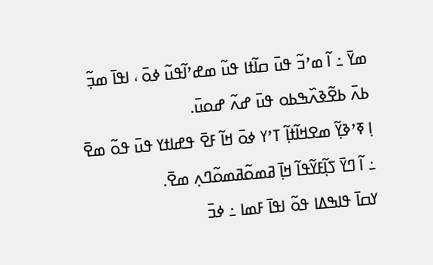ߘߌ߫ ߸ ߊ߬ ߘߴߏ߬ ߟߎ߫ ߛߊ߬ߙߊ ߟߎ߬ ߘߝߴߊ߬ߟߎ߬ ߦߋ߫ ، ߊߟߊ߫ ߘߏ߲߬ ߕߍ߫ ߕߐ߬ߢߍ߰ߒߕߋ ߟߎ߫ ߝߍ߬ ߝߋߎ߫.
ߊ߲ ߧߴߢߌ߲߬ ߘߐߞߊ߬ߙߊ߲߬ ߠߴߌ ߦߋ߫ ߞߊ߬ ߓߐ߫ ߟߝߊߙߌ ߟߎ߫ ߟߋ߬ ߘߐ߫ ߸ ߊ߬ ߣߌ߫ ߖߊ߲߬ߓߌ߬ߟߊ߬ ߞߊ߲߫ ߥߘߋ߬ߥߘߋ߬ߣߍ߲ ߘߐ߫.
ߌߛߊ߫ ߟߊߒߡߊ ߟߋ߬ ߊߟߊ߫ ߓߘߊ ߸ ߦߏ߫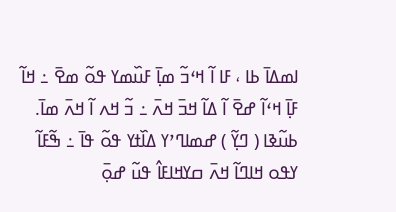ߊߘߡߊ߫ ߕߊ ، ߓߊ ߊ߬ ߞߵߏ߬ ߘߊ߲߫ ߓߎ߰ߘߌ ߟߋ߬ ߘߐ߫ ߸ ߞߊ߬ ߓߊ߲߫ ߞߵߊ߬ ߝߐ߫ ߊ߬ ߡߊ߬ ߞߏ߫ ߞߍ߫ ߸ ߏ߬ ߞߍ ߊ߬ ߞߍ߫ ߘߊ߫.
ߕߎ߬ߢߊ ( ߣߌ߲߬ ) ߝߘߊߣߴߌ ߡߊ߰ߙߌ ߟߋ߬ ߟߊ߫ ߸ ߒ߬ߓߊ߬ ߌߟߋ ߞߊߣߊ߬ ߞߍ߫ ߛߌߞߊߓߊ߮ ߟߎ߬ ߝߋ߲߫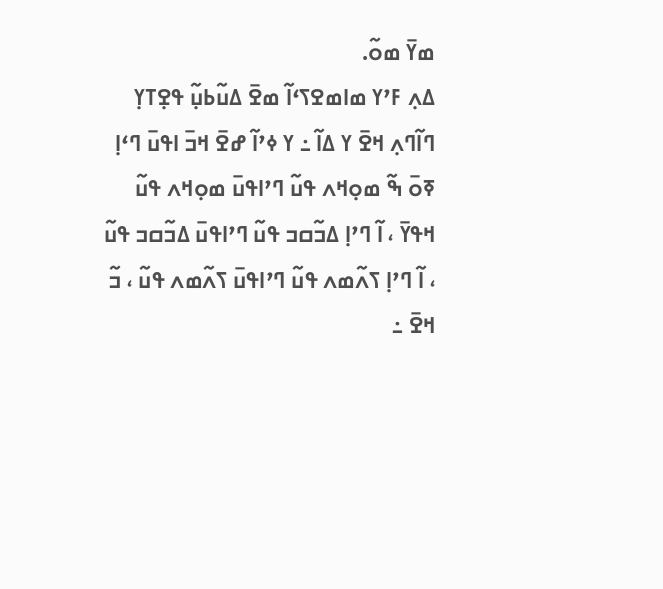ߘߌ߫ ߘߋ߬.
ߡߍ߲ ߓߴߌ ߘߊߘߐߖߵߊ߬ ߘߐ߫ ߡߎ߬ߕߎ߲߬ ߟߐ߲ߠߌ߲ ߣߊ߬ߣߍ߲ ߞߐ߫ ߌ ߡߊ߬ ߸ ߌ ߦߴߊ߬ ߝߐ߫ ߞߏ߫ ߊߟߎ߫ ߣߵߊ߲ ߧߋ߫ ߒ߬ ߘߋ߲ߞߍ ߟߎ߬ ߣߴߊߟߎ߫ ߘߋ߲ߞߍ ߟߎ߬ ߞߟߌ߫ ، ߊ߬ ߣߴߊ߲ ߡߏ߬ߛߏ ߟߎ߬ ߣߴߊߟߎ߫ ߡߏ߬ߛߏ ߟߎ߬ ، ߊ߬ ߣߴߊ߲ ߖߍ߬ߘߍ ߟߎ߬ ߣߴߊߟߎ߫ ߖߍ߬ߘߍ ߟߎ߬ ، ߏ߬ ߞߐ߫ ߸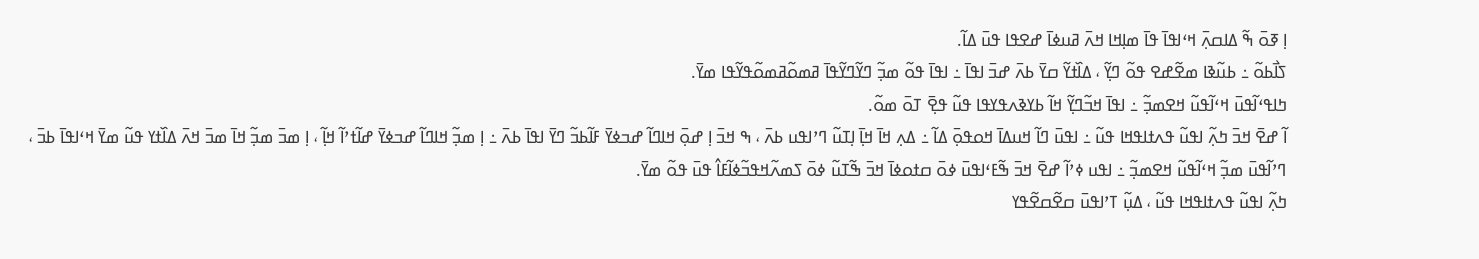ߊ߲ ߧߋ߫ ߒ߬ ߡߊߛߍ߲߫ ߞߵߊߟߊ߫ ߟߊ߫ ߘߊ߲ߞߊ ߞߍ߫ ߥߎߦߊ߫ ߝߐߟߊ ߟߎ߫ ߡߊ߬.
ߖߊ߯ߕߋ߬ ߸ ߕߎ߬ߢߊ ߘߐ߬ߝߐ ߟߋ߬ ߣߌ߲߬ ، ߡߊ߰ߙߌ߬ ߛߌ߫ ߕߍ߫ ߝߏ߫ ߊߟߊ߫ ߸ ߊߟߊ߫ ߟߋ߬ ߘߏ߲߬ ߣߌ߬ߣߌ߬ߟߊ߫ ߥߘߋ߬ߥߘߋ߬ߟߌ߬ߟߊ ߘߌ߫.
ߤߊߟߵߊ߬ߟߎ߫ ߞߵߊ߬ߟߎ߬ ߞߐߘߏ߲߬ ߸ ߊߟߊ߫ ߞߏ߬ߣߌ߲߬ ߞߊ߬ ߕߌߢߍߟߌߟߊ ߟߎ߬ ߟߐ߲߫ ߠߋ߫ ߘߋ߬.
ߊ߬ ߝߐ߫ ߞߏ߫ ߤߍ߲߬ ߊߟߎ߬ ߟߍߙߊߟߞߊ ߟߎ߬ ߸ ߊߟߎ߫ ߣߊ߬ ߞߎߡߊ߫ ߞߋߟߋ߲߫ ߡߊ߬ ߸ ߡߍ߲ ߞߊ߫ ߞߊ߲߫ ߊ߲ߠߎ߬ ߣߴߊߟߎ ߕߍ߫ ، ߒ ߞߏ߫ ߊ߲ ߝߋ߲߫ ߞߊߣߊ߬ ߝߏߦߌ߫ ߓߊ߬ߕߏ߬ ߣߌ߫ ߊߟߊ߫ ߕߍ߫ ߸ ߊ߲ ߘߏ߲߬ ߞߊߣߊ߬ ߝߏߦߌ߫ ߝߊ߬ߙߴߊ߬ ߞߊ߲߬ ، ߊ߲ ߘߏ߫ ߘߏ߲߬ ߞߊ߫ ߘߏ߫ ߞߍ߫ ߡߊ߰ߙߌ ߟߎ߬ ߘߌ߫ ߞߵߊߟߊ߫ ߕߏ߫ ، ߣߴߊ߬ߟߎ߫ ߘߏ߲߬ ߞߵߊ߬ߟߎ߬ ߞߐߘߏ߲߬ ߸ ߊߟߎ ߦߴߊ߬ ߝߐ߫ ߞߏ߫ ߒ߬ߓߵߊߟߎ߫ ߦߋ߫ ߛߙߋߦߊ߫ ߞߏ߫ ߒ߬ߠߎ߬ ߦߋ߫ ߖߘߍ߬ߞߟߏ߬ߦߊ߬ߓߊ߮ ߟߎ߫ ߟߋ߬ ߘߌ߫.
ߤߍ߲߬ ߊߟߎ߬ ߟߍߙߊߟߞߊ ߟߎ߬ ، ߡߎ߲߬ ߠߴߊߟߎ߫ ߛߐ߬ߛߐ߬ߟߌ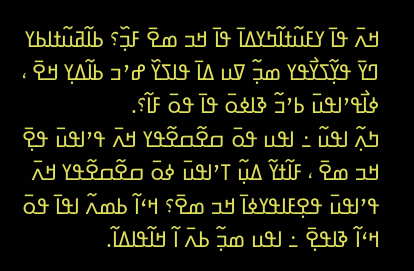ߞߍ߫ ߟߊ߫ ߌߓߎ߬ߙߊ߬ߤߌߡߊ߫ ߟߊ߫ ߞߏ ߘߐ߫ ߓߏ߲߰؟ ߕߊ߬ߥߎ߬ߙߊߕߌ ߣߌ߫ ߟߌ߲߬ߖߌ߯ߟߌ ߘߏ߲߬ ߜߎ ߡߊ߫ ߟߊߖߌ߰ ߝߴߏ ߕߊ߬ߡߌ߲ ߞߐ߫ ، ߦߊ߯ߟߴߊߟߎ߫ ߕߴߏ߬ ߢߊߦߋ߫ ߟߊ߫ ߟߋ߫ ߓߊ߬؟.
ߤߍ߲߬ ߊߟߎ߬ ߸ ߊߟߎ ߟߋ߫ ߛߐ߬ߛߐ߬ߟߌ ߞߍ߫ ߟߴߊߟߎ߫ ߟߐ߲߫ ߞߏ ߘߐ߫ ، ߓߊ߬ߙߌ߬ ߡߎ߲߬ ߠߴߊߟߎ߫ ߦߋ߫ ߛߐ߬ߛߐ߬ߟߌ ߞߍ߫ ߟߴߊߟߎ߫ ߟߐ߲ߓߊߟߌߦߊ߫ ߞߏ ߘߐ߫؟ ߞߵߊ߬ ߕߘߍ߬ ߊߟߊ߫ ߟߋ߫ ߞߵߊ߬ ߢߊߟߐ߲߫ ߸ ߊߟߎ ߘߏ߲߬ ߕߍ߫ ߊ߬ ߞߊ߬ߟߊߡߊ߬.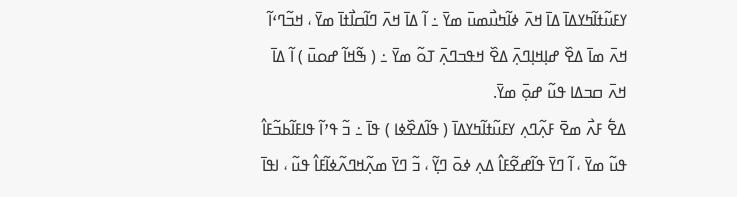ߌߓߎ߬ߙߊ߬ߤߌߡߊ߫ ߡߊ߫ ߞߍ߫ ߦߊ߬ߤߎ߯ߘߎ߫ ߘߌ߫ ߸ ߊ߬ ߡߊ߫ ߞߍ߫ ߣߊ߬ߛߊ߯ߙߊ߫ ߘߌ߫ ، ߞߏ߬ߣߵߊ߬ ߞߍ߫ ߘߊ߫ ߡߐ߰ ߝߊ߲ߞߊ߲ߣߍ߲߫ ߡߐ߰ ߞߟߏߣߍ߲߫ ߠߋ߬ ߘߌ߫ ߸ ( ߒ߬ߞߊ߬ ߝߋߎ߫ ) ߊ߬ ߡߊ߫ ߞߍ߫ ߛߏߡߊ ߟߎ߬ ߝߋ߲߫ ߘߌ߫.
ߡߐ߱ ߓߍ߯ ߘߐ߫ ߓߍ߲߬ߣߍ߲ ߌߓߎ߬ߙߊ߬ߤߌߡߊ߫ ( ߟߊ߬ߡߐ߰ߦߊ ) ߟߊ߫ ߸ ߏ߬ ߟߴߊ߬ ߟߊߓߊ߬ߕߏ߬ߓߊ߮ ߟߎ߬ ߘߌ߫ ، ߊ߬ ߣߌ߫ ߟߊ߬ߝߐ߬ߓߊ߮ ߡߍ߲ ߦߋ߫ ߣߌ߲߬ ، ߏ߬ ߣߌ߫ ߘߍ߲߬ߞߣߍ߬ߦߊ߬ߓߊ߮ ߟߎ߬ ، ߊߟߊ߫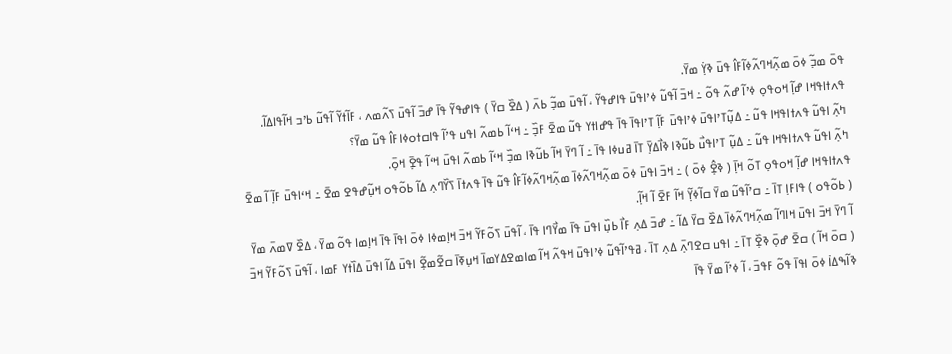ߟߋ߫ ߘߏ߲߬ ߦߋ߫ ߘߍ߲߬ߞߣߍ߬ߦߊ߬ߓߊ߮ ߟߎ߫ ߢߌ߲߭ ߘߌ߫.
ߟߍߙߊߟߞߊ ߝߊ߲߬ ߞߋߟߋ߲ ߦߴߊ߬ ߝߍ߬ ߟߋ߬ ߸ ߞߏ߫ ߊ߬ߟߎ߬ ߦߴߊߟߎ߫ ߟߊߝߟߌ߬ ، ߊ߬ߟߎ߫ ߘߏ߲߬ ߕߍ߫ ( ߡߐ߰ ߛߌ߫ ) ߟߊߝߟߌ߬ ߟߊ߫ ߝߏ߫ ߊ߬ߟߎ߫ ߖߍ߬ߘߍ ، ߓߊ߬ߙߌ߬ ߊ߬ߟߎ߬ ߕߴߏ ߞߊ߬ߟߊߡߊ߬.
ߤߍ߲߬ ߊߟߎ߬ ߟߍߙߊߟߞߊ ߟߎ߬ ߸ ߡߎ߲߬ߠߴߊߟߎ߫ ߦߴߊߟߎ߫ ߓߊ߲߬ ߠߴߊߟߊ߫ ߟߊ߫ ߟߝߊߙߌ ߟߎ߬ ߘߐ߫ ߓߏ߲߰ ߸ ߞߵߊ߬ ߕߘߍ߬ ߊߟߎ ߟߴߊ߬ ߟߊߛߙߋߦߊߓߊ߮ ߟߎ߬ ߘߌ߫؟
ߤߍ߲߬ ߊߟߎ߬ ߟߍߙߊߟߞߊ ߟߎ߬ ߸ ߡߎ߲߬ ߠߴߊߟߎ߯ ߕߎ߬ߢߊ ߢߊ߯ߡߌ߲߫ ߠߊ߫ ߥߎߦߊ ߟߊ߫ ߸ ߊ߬ ߣߌ߫ ߞߊ߬ ߕߎ߬ߢߊ ߘߏ߲߰ ߞߵߊ߬ ߕߘߍ߬ ߊߟߎ߫ ߞߵߊ߬ ߟߐ߲߫ ߞߋ߲߫.
ߟߍߙߊߟߞߊ ߝߊ߲߬ ߞߋߟߋ߲ ߠߋ߬ ߞߊ߲߫ ( ߢߐ߲߮ ߦߋ߫ ) ߸ ߞߏ߫ ߊߟߎ߫ ߦߋ߫ ߘߍ߲߬ߞߣߍ߬ߦߊ߫ ߘߍ߲߬ߞߣߍ߬ߦߊ߬ߓߊ߮ ߟߎ߬ ߟߊ߫ ߟߍߙߊ߫ ߖߌ߰ߣߍ߲ ߡߊ߬ ߕߋ߬ߟߋ ߞߎ߲߬ߝߟߐ ߘߐ߫ ߸ ߞߵߊߟߎ߫ ߓߊ߲߬ ߊ߬ ߘߐ߫ ( ߕߋ߬ߟߋ ) ߟߊߓߊ߲ ߠߊ߫ ߸ ߛߴߊ߬ߟߎ߬ ߘߌ߫ ߛߊ߬ߦߌ߲߬ ߞߊ߬ ߓߐ߫ ߊ߬ ߞߊ߲߬.
ߊ߬ ߣߌ߫ ߞߏ߫ ߊߟߎ߫ ߞߊߣߊ߬ ߘߍ߲߬ߞߣߍ߬ߦߊ߫ ߡߐ߰ ߛߌ߫ ߡߊ߬ ߸ ߝߏ߫ ߡߍ߲ ߓߊ߯ ߕߎ߲߰ ߊߟߎ߫ ߟߊ߫ ߘߌ߯ߣߊ ߟߊ߫ ، ߊ߬ߟߎ߫ ߖߋ߬ߓߌ߬ ߞߏ߫ ߞߊ߲ߘߦߊ ߦߋ߫ ߊߟߊ߫ ߟߊ߫ ߞߊ߲ߘߊ ߟߋ߬ ߘߌ߫ ، ߡߐ߰ ߜߘߍ߫ ߘߌ߫ ( ߛߋ߫ ߞߊ߬ ) ߛߐ߫ ߝߋ߲߫ ߢߐ߲߰ ߠߊ߫ ߸ ߊߟߎ ߛߐߣߍ߲߫ ߡߍ߲ ߠߊ߫ ، ߥߟߴߊ߬ߟߎ߬ ߦߴߊߟߎ߫ ߞߟߍ߬ ߞߊ߬ ߘߊߘߐߡߌߘߊ߫ ߞߎ߲ߧߊ߫ ߛߐ߬ߘߐ߲߬ ߊߟߎ߫ ߡߊ߬ ߊߟߎ߫ ߡߊ߰ߙߌ ߓߘߊ ، ߊ߬ߟߎ߫ ߖߋ߬ߓߌ߬ ߞߏ߫ ߢߊ߬ߒߡߊ߭ ߦߋ߫ ߊߟߊ߫ ߟߋ߬ ߓߟߏ߫ ، ߊ߬ ߦߴߊ߬ ߘߌ߫ ߟߊ߫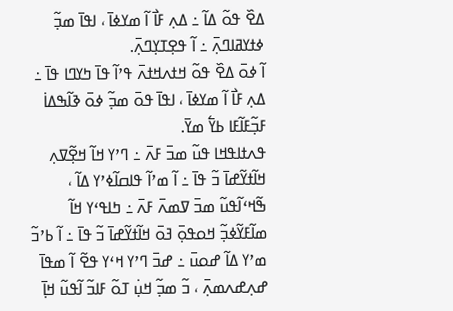ߡߐ߰ ߟߋ߬ ߡߊ߬ ߸ ߡߍ߲ ߓߊ߯ ߊ߬ ߘߌߦߊ߫ ، ߊߟߊ߫ ߘߏ߲߬ ߦߙߌߥߊߣߍ߲߫ ߸ ߊ߬ ߟߐ߲ߠߌ߲ߣߍ߲߫.
ߊ߬ ߦߋ߫ ߡߐ߰ ߟߋ߬ ߞߙߍߞߙߍ߫ ߟߴߊ߬ ߟߊ߫ ߤߌߣߊ ߟߊ߫ ߸ ߡߍ߲ ߓߊ߯ ߊ߬ ߘߌߦߊ߫ ، ߊߟߊ߫ ߟߋ߫ ߘߏ߲߬ ߦߋ߫ ߢߊ߬ߒߡߊ߭ ߓߏ߲߬ߓߊ߬ߓߊ ߕߌ߱ ߘߌ߫.
ߟߍߙߊߟߞߊ ߟߎ߬ ߘߏ߫ ߓߍ߫ ߸ ߣߴߌ ߞߊ߬ ߞߐ߲߬ߜߍ߲ ߞߊ߬ߙߌ߬ߝߊ߫ ߏ߬ ߟߊ߫ ߸ ߊ߬ ߘߴߊ߬ ߟߊߛߊ߬ߦߴߌ ߡߊ߬ ، ߒ߬ߞߵߊ߬ߟߎ߬ ߘߏ߫ ߜߘߍ߫ ߓߍ߫ ߸ ߤߊߟߵߌ ߞߊ߬ ߘߊ߬ߓߌ߬ߦߏ߲߬ ߞߋߟߋ߲߫ ߔߋ߫ ߞߊ߬ߙߌ߬ߝߊ߫ ߏ߬ ߟߊ߫ ߸ ߊ߬ ߕߴߏ߬ ߘߴߌ ߡߊ߬ ߝߋߎ߫ ߸ ߝߏ߫ ߣߴߌ ߞߵߌ ߟߐ߬ ߊ߬ ߘߟߊ߫ ߝߍ߲ߝߍߘߍ߲߫ ، ߏ߬ ߘߏ߲߬ ߞߎ߲߭ ߠߋ߬ ߓߊߏ߬ ߊ߬ߟߎ߬ ߞߊ߲߫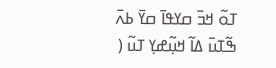ߠߋ߬ ߞߏ߫ ߛߌߟߊ߫ ߛߌ߫ ߕߍ߫ ߒ߬ߠߎ߫ ߡߊ߬ ߞߎ߲߬ߝߌ߲ ߠߎ߬ (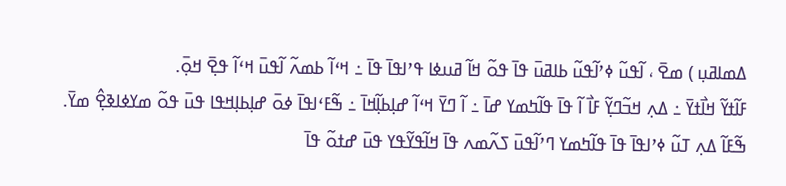ߡߘߊߥߎ߲ ) ߘߐ߫ ، ߊ߬ߟߎ߬ ߦߴߊ߬ߟߎ߬ ߕߊߥߎ߫ ߟߊ߫ ߟߋ߬ ߞߊ߬ ߥߎߦߊ ߟߴߊߟߊ߫ ߟߊ߫ ߸ ߞߵߊ߬ ߕߘߍ߬ ߊ߬ߟߎ߫ ߞߵߊ߬ ߟߐ߲߫ ߞߋ߲߫.
ߓߊ߬ߙߌ߬ ߞߊ߯ߙߌ߫ ߸ ߡߍ߲ ߞߏ߬ߣߌ߲߬ ߓߊ߯ ߊ߬ ߟߊ߫ ߟߊ߬ߤߘߌ ߝߊ߫ ߸ ߊ߬ ߣߌ߫ ߞߵߊ߬ ߝߊ߲ߕߊ߲߬ߞߊ߫ ߸ ߒ߬ߓߵߊߟߊ߫ ߦߋ߫ ߝߊ߲ߕߊ߲ߞߟߊ ߟߎ߫ ߟߋ߬ ߘߌߦߊߢߐ߲߮ ߘߌ߫.
ߒ߬ߓߊ߬ ߡߍ߲ ߠߎ߬ ߦߴߊߟߊ߫ ߟߊ߫ ߟߊ߬ߤߘߌ ߣߴߊ߬ߟߎ߫ ߖߍ߬ߘߍ ߟߊ߫ ߞߊ߬ߟߌ߬ߟߌ ߟߎ߫ ߝߙߋ߬ ߟߊ߫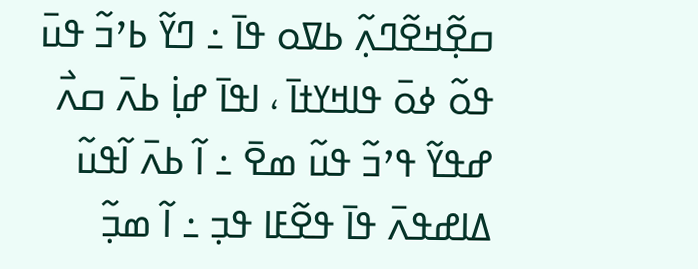ߛߐ߲߬ߞߐ߬ߣߍ߲߬ ߕߜߋ ߟߊ߫ ߸ ߣߌ߬ ߕߴߏ߬ ߟߎ߫ ߟߋ߬ ߦߋ߫ ߟߊߞߌߙߊ߫ ، ߊߟߊ߫ ߝߊ߲߭ ߕߍ߫ ߛߍ߯ ߝߟߌ߬ ߟߴߏ߬ ߟߎ߬ ߘߐ߫ ߸ ߊ߬ ߕߍ߫ ߊ߬ߟߎ߬ ߡߊߝߟߍ߫ ߟߊ߫ ߟߐ߬ߓߊ ߟߏ߲ ߸ ߊ߬ ߘߏ߲߬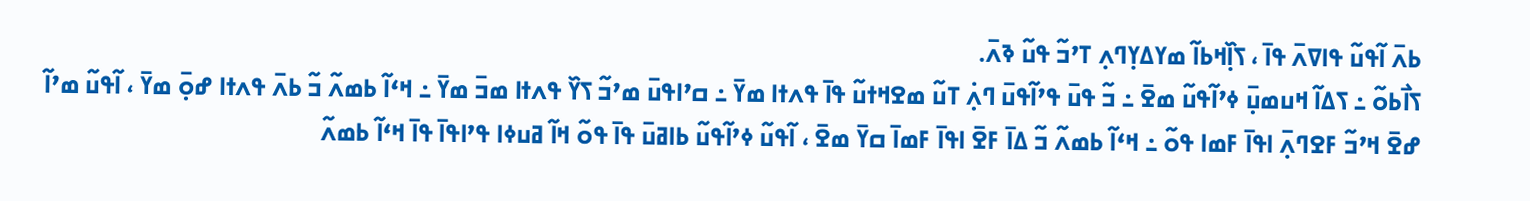ߕߍ߫ ߊ߬ߟߎ߬ ߟߊߜߍ߫ ߟߊ߫ ، ߖߊ߲߰ߞߕߊ߬ ߘߌߡߌ߲ߣߍ߲ ߠߴߏ߬ ߟߎ߬ ߢߍ߫.
ߖߊ߯ߕߋ߬ ߸ ߖߡߊ߬ ߞߎߘߎ߲߫ ߦߴߊ߬ߟߎ߬ ߘߐ߫ ߸ ߏ߬ ߟߎ߫ ߟߴߊ߬ߟߎ߫ ߣߍ߲߭ ߠߎ߬ ߘߐߞߙߎ߬ ߟߊ߫ ߟߍߙߊ ߘߌ߫ ߸ ߛߴߊߟߎ߫ ߘߴߏ߬ ߖߌ߰ ߟߍߙߊ ߘߏ߫ ߘߌ߫ ߸ ߞߵߊ߬ ߕߘߍ߬ ߏ߬ ߕߍ߫ ߟߍߙߊ ߝߋ߲߫ ߘߌ߫ ، ߊ߬ߟߎ߬ ߘߴߊ߬ ߝߐ߫ ߞߴߏ߬ ߓߐߣߍ߲߫ ߊߟߊ߫ ߓߘߊ ߟߋ߬ ߸ ߞߵߊ߬ ߕߘߍ߬ ߏ߬ ߡߊ߫ ߓߐ߫ ߊߟߊ߫ ߓߘߊ߫ ߛߌ߫ ߘߐ߫ ، ߊ߬ߟߎ߬ ߦߴߊ߬ߟߎ߬ ߕߊߥߎ߫ ߟߊ߫ ߟߋ߬ ߞߊ߬ ߥߎߦߊ ߟߴߊߟߊ߫ ߟߊ߫ ߞߵߊ߬ ߕߘߍ߬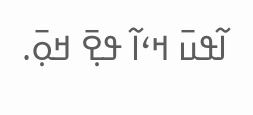ߊ߬ߟߎ߫ ߞߵߊ߬ ߟߐ߲߫ ߞߋ߲߫.